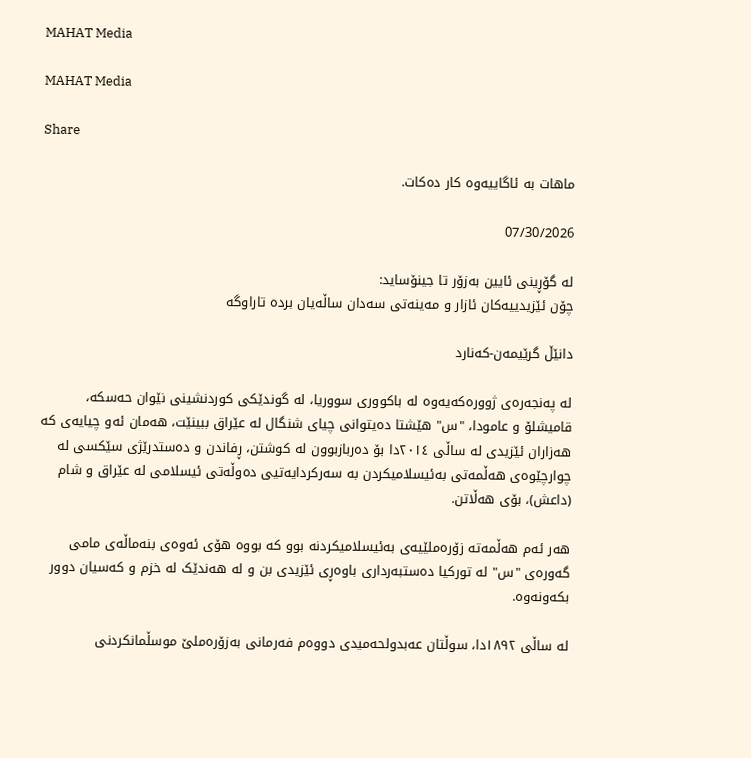MAHAT Media

MAHAT Media

Share

ماهات به ئاگاییەوه کار دەکات.

07/30/2026

لە گۆڕینی ئایین بەزۆر تا جینۆساید:
چۆن ئێزیدییەکان ئازار و مەینەتی سەدان ساڵەیان بردە تاراوگە

دانێڵ گرێیمەن-کەنارد

لە پەنجەرەی ژوورەکەیەوە لە باکووری سووریا، لە گوندێکی کوردنشینی نێوان حەسکە، قامیشلۆ و عامودا، "س" هێشتا دەیتوانی چیای شنگال لە عێراق ببینێت، هەمان ئەو چیایەی کە هەزاران ئێزیدی لە ساڵی ٢٠١٤دا بۆ دەربازبوون لە کوشتن، ڕفاندن و دەستدرێژی سێکسی لە چوارچێوەی هەڵمەتی بەئیسلامیکردن بە سەرکردایەتیی دەوڵەتی ئیسلامی لە عێراق و شام (داعش)، بۆی هەڵاتن.

هەر ئەم هەڵمەتە زۆرەملێیەی بەئیسلامیکردنە بوو کە بووە هۆی ئەوەی بنەماڵەی مامی گەورەی "س" لە تورکیا دەستبەرداری باوەڕی ئێزیدی بن و لە هەندێک لە خزم و کەسیان دوور بکەونەوە.

لە ساڵی ١٨٩٢دا، سوڵتان عەبدولحەمیدی دووەم فەرمانی بەزۆرەملێ موسڵمانکردنی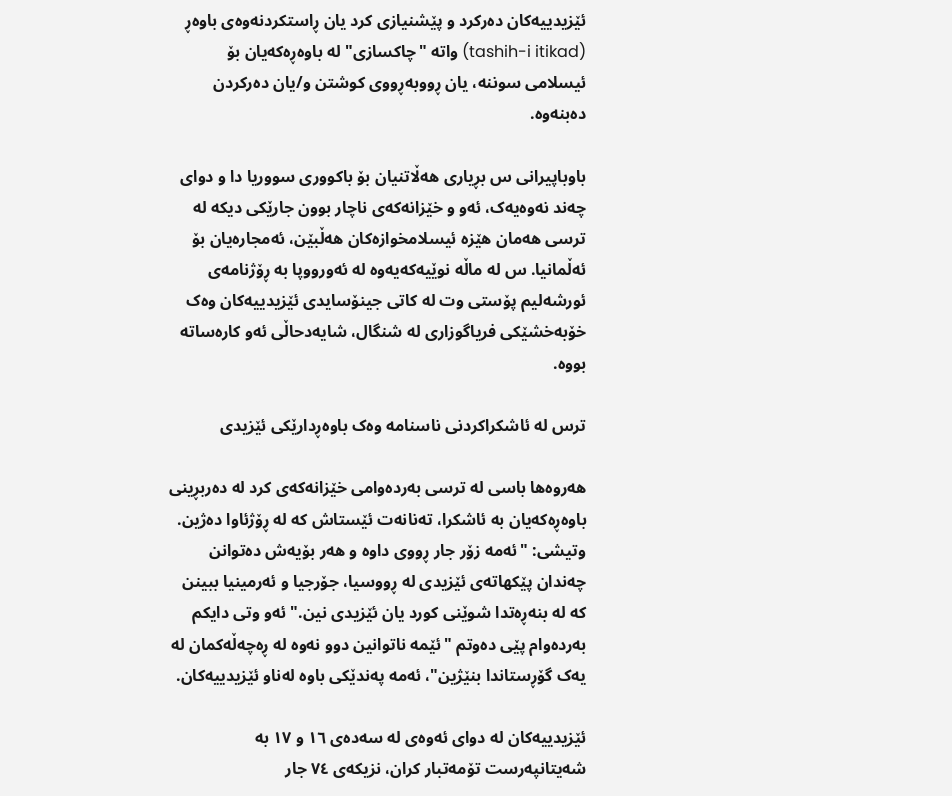ئێزیدییەکان دەرکرد و پێشنیازی کرد یان ڕاستکردنەوەی باوەڕ (tashih-i itikad) واتە "چاکسازی" لە باوەڕەکەیان بۆ ئیسلامی سوننە، یان ڕووبەڕووی کوشتن و/یان دەرکردن دەبنەوە.

باوباپیرانی س بڕیاری هەڵاتنیان بۆ باکووری سووریا دا و دوای چەند نەوەیەک، ئەو و خێزانەکەی ناچار بوون جارێکی دیکە لە ترسی هەمان هێزە ئیسلامخوازەکان هەڵبێن، ئەمجارەیان بۆ ئەڵمانیا. س لە ماڵە نوێیەکەیەوە لە ئەورووپا بە ڕۆژنامەی ئورشەلیم پۆستی وت لە کاتی جینۆسایدی ئێزیدییەکان وەک خۆبەخشێکی فریاگوزاری لە شنگال، شایەدحاڵی ئەو کارەساتە بووە.

ترس لە ئاشکراکردنی ناسنامە وەک باوەڕدارێکی ئێزیدی

هەروەها باسی لە ترسی بەردەوامی خێزانەکەی کرد لە دەربڕینی باوەڕەکەیان بە ئاشکرا، تەنانەت ئێستاش کە لە ڕۆژئاوا دەژین. وتیشی: "ئەمە زۆر جار ڕووی داوە و هەر بۆیەش دەتوانن چەندان پێکهاتەی ئێزیدی لە ڕووسیا، جۆرجیا و ئەرمینیا ببینن کە لە بنەڕەتدا شوێنی کورد یان ئێزیدی نین." ئەو وتی دایکم بەردەوام پێی دەوتم "ئێمە ناتوانین دوو نەوە لە ڕەچەڵەکمان لە یەک گۆڕستاندا بنێژین"، ئەمە پەندێکی باوە لەناو ئێزیدییەکان.

ئێزیدییەکان لە دوای ئەوەی لە سەدەی ١٦ و ١٧ بە شەیتانپەرست تۆمەتبار کران، نزیکەی ٧٤ جار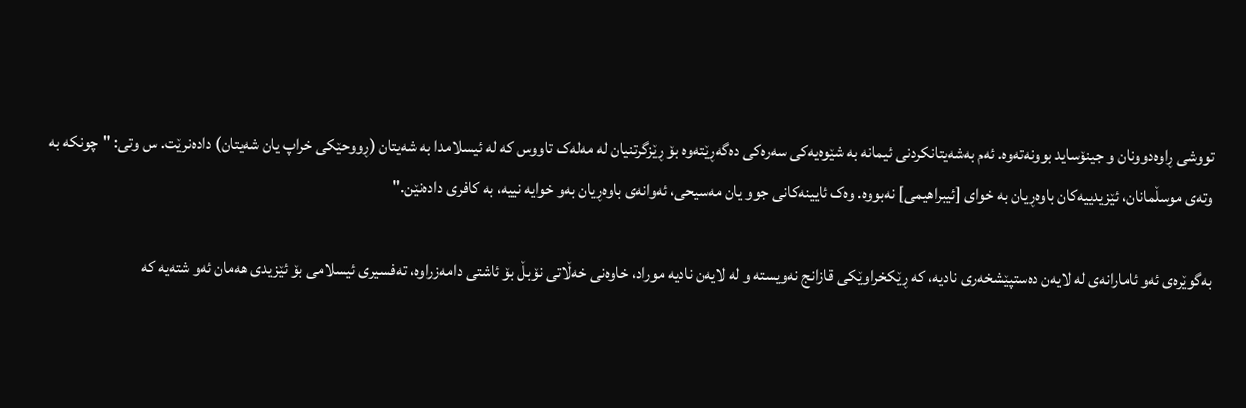تووشی ڕاوەدوونان و جینۆساید بوونەتەوە. ئەم بەشەیتانکردنی ئیمانە بە شێوەیەکی سەرەکی دەگەڕێتەوە بۆ ڕێزگرتنیان لە مەلەک تاووس کە لە ئیسلامدا بە شەیتان (ڕووحێکی خراپ یان شەیتان) دادەنرێت. س وتی: "چونکە بە وتەی موسڵمانان، ئێزیدییەکان باوەڕیان بە خوای [ئیبراهیمی] نەبووە. وەک ئایینەکانی جوو یان مەسیحی، ئەوانەی باوەڕیان بەو خوایە نییە، بە کافری دادەنێن."

بەگوێرەی ئەو ئامارانەی لە لایەن دەستپێشخەری نادیە، کە ڕێکخراوێکی قازانج نەویستە و لە لایەن نادیە موراد، خاوەنی خەڵاتی نۆبڵ بۆ ئاشتی دامەزراوە، تەفسیری ئیسلامی بۆ ئێزیدی هەمان ئەو شتەیە کە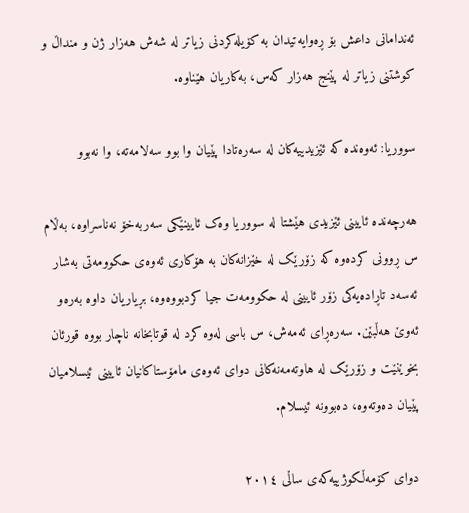ئەندامانی داعش بۆ ڕەوایەتیدان بە کۆیلەکردنی زیاتر لە شەش هەزار ژن و منداڵ و کوشتنی زیاتر لە پێنج هەزار کەس، بەکاریان هێناوە.

سووریا: ئەوەندە کە ئێزیدییەکان لە سەرەتادا پێیان وا بوو سەلامەتە، وا نەبوو

هەرچەندە ئایینی ئێزیدی هێشتا لە سووریا وەک ئایینێکی سەربەخۆ نەناسراوە، بەڵام س ڕوونی کردەوە کە زۆرێک لە خێزانەکان بە هۆکاری ئەوەی حکوومەتی بەشار ئەسەد تاڕادەیەکی زۆر ئایینی لە حکوومەت جیا کردبووەوە، بڕیاریان داوە بەرەو ئەوێ هەڵبێن. سەرەڕای ئەمەش، س باسی لەوە کرد لە قوتابخانە ناچار بووە قورئان بخوێنێت و زۆرێک لە هاوتەمەنەکانی دوای ئەوەی مامۆستاکانیان ئایینی ئیسلامیان پێیان دەوتەوە، دەبوونە ئیسلام.

دوای کۆمەڵکوژییەکەی ساڵی ٢٠١٤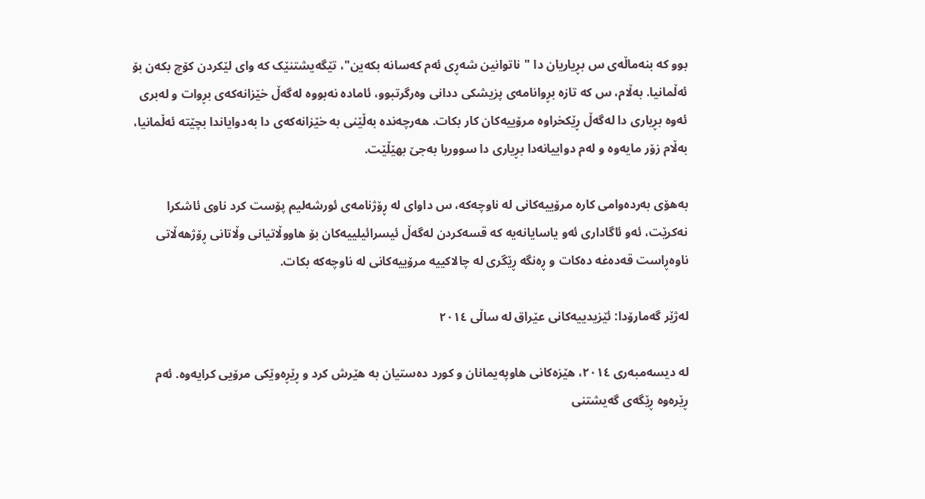بوو کە بنەماڵەی س بڕیاریان دا "ناتوانین شەڕی ئەم کەسانە بکەین"، تێگەیشتنێک کە وای لێکردن کۆچ بکەن بۆ ئەڵمانیا. بەڵام، س کە تازە بڕوانامەی پزیشکی ددانی وەرگرتبوو، ئامادە نەبووە لەگەڵ خێزانەکەی بڕوات و لەبری ئەوە بڕیاری دا لەگەڵ ڕێکخراوە مرۆییەکان کار بکات. هەرچەندە بەڵێنی بە خێزانەکەی دا بەدوایاندا بچێتە ئەڵمانیا، بەڵام زۆر مایەوە و لەم دواییانەدا بڕیاری دا سووریا بەجێ بهێڵێت.

بەهۆی بەردەوامی کارە مرۆییەکانی لە ناوچەکە، س داوای لە ڕۆژنامەی ئورشەلیم پۆست کرد ناوی ئاشکرا نەکرێت، ئەو ئاگاداری ئەو یاسایانەیە کە قسەکردن لەگەڵ ئیسرائیلییەکان بۆ هاووڵاتیانی وڵاتانی ڕۆژهەڵاتی ناوەڕاست قەدەغە دەکات و ڕەنگە ڕێگری لە چالاکییە مرۆییەکانی لە ناوچەکە بکات.

لەژێر گەمارۆدا: ئێزیدییەکانی عێراق لە ساڵی ٢٠١٤

لە دیسەمبەری ٢٠١٤، هێزەکانی هاوپەیمانان و کورد دەستیان بە هێرش کرد و ڕێڕەوێکی مرۆیی کرایەوە. ئەم ڕێرەوە ڕێگەی گەیشتنی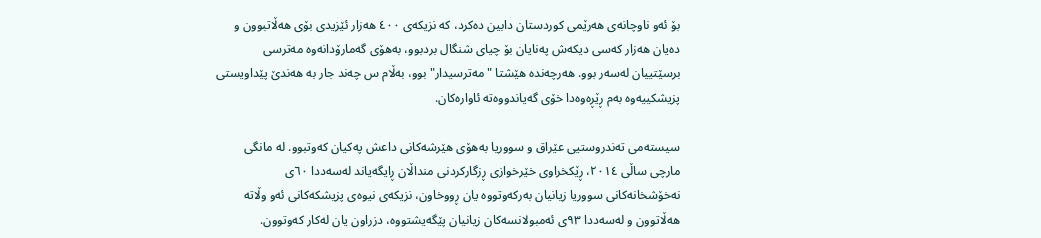بۆ ئەو ناوچانەی هەرێمی کوردستان دابین دەکرد، کە نزیکەی ٤٠٠ هەزار ئێزیدی بۆی هەڵاتبوون و دەیان هەزار کەسی دیکەش پەنایان بۆ چیای شنگال بردبوو، بەهۆی گەمارۆدانەوە مەترسی برسێتییان لەسەر بوو. هەرچەندە هێشتا "مەترسیدار" بوو، بەڵام س چەند جار بە هەندێ پێداویستی پزیشکییەوە بەم ڕێڕەوەدا خۆی گەیاندووەتە ئاوارەکان.

سیستەمی تەندروستیی عێراق و سووریا بەهۆی هێرشەکانی داعش پەکیان کەوتبوو. لە مانگی مارچی ساڵی ٢٠١٤، ڕێکخراوی خێرخوازی ڕزگارکردنی منداڵان ڕایگەیاند لەسەددا ٦٠ی نەخۆشخانەکانی سووریا زیانیان بەرکەوتووە یان ڕووخاون، نزیکەی نیوەی پزیشکەکانی ئەو وڵاتە هەڵاتوون و لەسەددا ٩٣ی ئەمبولانسەکان زیانیان پێگەیشتووە، دزراون یان لەکار کەوتوون.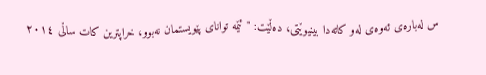س لەبارەی ئەوەی لەو کاتەدا بینیوێتی، دەڵێت: "ئێمە توانای پێویستمان نەبوو، خراپترین کات ساڵی ٢٠١٤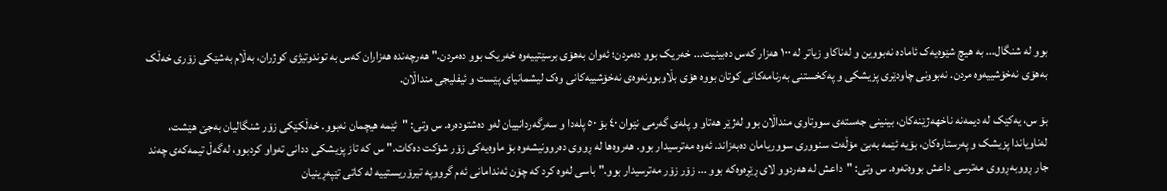بوو لە شنگال... بە هیچ شێوەیەک ئامادە نەبووین و لەناکاو زیاتر لە ١٠٠ هەزار کەس دەبینیت... خەریک بوو دەمردن؛ ئەوان بەهۆی برسێتییەوە خەریک بوو دەمردن." هەرچەندە هەزاران کەس بە توندوتیژی کوژران، بەڵام بەشێکی زۆری خەڵک بەهۆی نەخۆشییەوە مردن. نەبوونی چاودێری پزیشکی و پەکخستنی بەرنامەکانی کوتان بووە هۆی بڵاوبوونەوەی نەخۆشییەکانی وەک لیشمانیای پێست و ئیفلیجی منداڵان.

بۆ س، یەکێک لە دیمەنە ناخهەژێنەکان، بینینی جەستەی سووتاوی منداڵان بوو لەژێر هەتاو و پلەی گەرمی نێوان ٤٠ بۆ ٥٠ پلەدا و سەرگەردانییان لەو دەشتودەرە. س وتی: "ئێمە هیچمان نەبوو. خەڵکێکی زۆر شنگالیان بەجێ هێشت، لەناویاندا پزیشک و پەرستارەکان، بۆیە ئێمە بەبێ مۆڵەت سنووری سووریامان دەبەزاند. ئەوە مەترسیدار بوو. هەروەها لە ڕووی دەروونیشەوە بۆ ماوەیەکی زۆر شۆکت دەکات." س کە تاز پزیشکی ددانی تەواو کردبوو، لەگەڵ تیمەکەی چەند جار ڕووبەڕووی مەترسی داعش بووەتەوە. س وتی: "داعش لە هەردوو لای ڕێڕەوەکە بوو ... زۆر زۆر مەترسیدار بوو." باسی لەوە کرد کە چۆن ئەندامانی ئەم گرووپە تیرۆریستییە لە کاتی تێپەڕینیان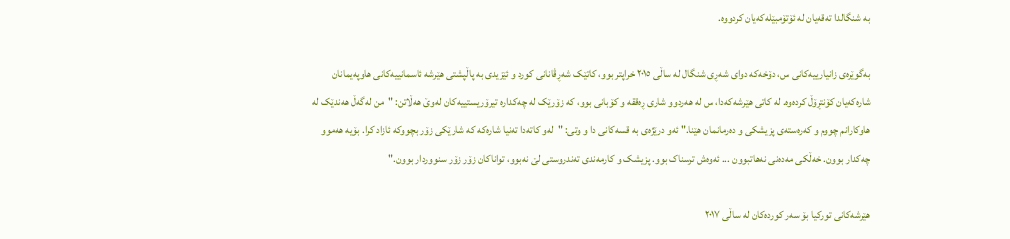بە شنگالدا تەقەیان لە ئۆتۆمبێلەکەیان کردووە.

بەگوێرەی زانیارییەکانی س، دۆخەکە دوای شەڕی شنگال لە ساڵی ٢٠١٥ خراپتر بوو، کاتێک شەڕڤانانی کورد و ئێزیدی بە پاڵپشتی هێرشە ئاسمانییەکانی هاوپەیمانان شارەکەیان کۆنتڕۆڵ کردەوە. لە کاتی هێرشەکەدا، س لە هەردوو شاری ڕەققە و کۆبانی بوو، کە زۆرێک لە چەکدارە تیرۆریستییەکان لەوێ هەڵاتن: "من لەگەڵ هەندێک لە هاوکارانم چووم و کەرەستەی پزیشکی و دەرمانمان هێنا." ئەو درێژەی بە قسەکانی دا و وتی: "لەو کاتەدا تەنیا شارەکە کە شارێکی زۆر بچووکە ئازاد کرا. بۆیە هەموو چەکدار بوون. خەڵکی مەدەنی نەهاتبوون ... ئەوەش ترسناک بوو. پزیشک و کارمەندی تەندروستی لێ نەبوو، تواناکان زۆر زۆر سنووردار بوون."

هێرشەکانی تورکیا بۆ سەر کوردەکان لە ساڵی ٢٠١٧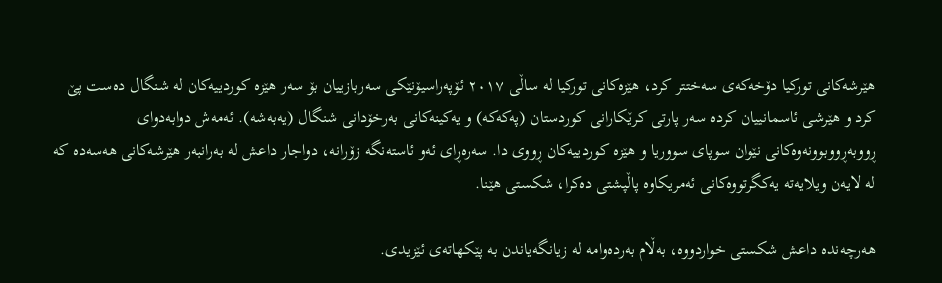هێرشەکانی تورکیا دۆخەکەی سەختتر کرد، هێزەکانی تورکیا لە ساڵی ٢٠١٧ ئۆپەراسیۆنێکی سەربازییان بۆ سەر هێزە کوردییەکان لە شنگال دەست پێ کرد و هێرشی ئاسمانییان کردە سەر پارتی کرێکارانی کوردستان (پەکەکە) و یەکینەکانی بەرخۆدانی شنگال (یەبەشە). ئەمەش دوابەدوای ڕووبەڕووبوونەوەکانی نێوان سوپای سووریا و هێزە کوردییەکان ڕووی دا. سەرەڕای ئەو ئاستەنگە زۆرانە، دواجار داعش لە بەرانبەر هێرشەکانی هەسەدە کە لە لایەن ویلایەتە یەکگرتووەکانی ئەمریکاوە پاڵپشتی دەکرا، شکستی هێنا.

هەرچەندە داعش شکستی خواردووە، بەڵام بەردەوامە لە زیانگەیاندن بە پێکهاتەی ئێزیدی.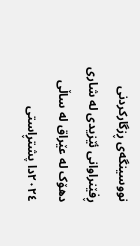نووسینگەی ڕزگارکردنی ڕفێنراوانی ئێزیدی لە شاری دهۆک لە عێراق لە ساڵی ٢٠٢٤دا پشتڕاستی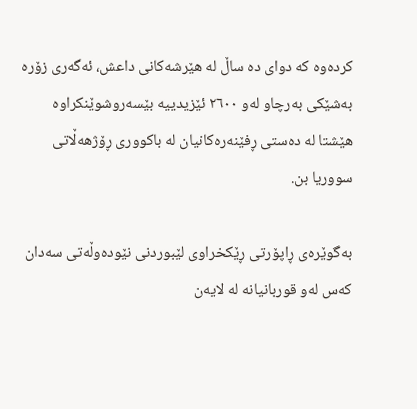کردەوە کە دوای دە ساڵ لە هێرشەکانی داعش، ئەگەری زۆرە بەشێکی بەرچاو لەو ٢٦٠٠ ئێزیدییە بێسەروشوێنکراوە هێشتا لە دەستی ڕفێنەرەکانیان لە باکووری ڕۆژهەڵاتی سووریا بن.

بەگوێرەی ڕاپۆرتی ڕێکخراوی لێبوردنی نێودەوڵەتی سەدان کەس لەو قوربانیانە لە لایەن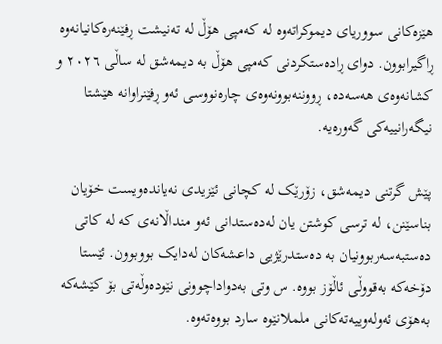هێزەکانی سووریای دیموکراتەوە لە کەمپی هۆڵ لە تەنیشت ڕفێنەرەکانیانەوە ڕاگیرابوون. دوای ڕادەستکردنی کەمپی هۆڵ بە دیمەشق لە ساڵی ٢٠٢٦ و کشانەوەی هەسەدە، ڕووننەبوونەوەی چارەنووسی ئەو ڕفێنراوانە هێشتا نیگەرانییەکی گەورەیە.

پێش گرتنی دیمەشق، زۆرێک لە کچانی ئێزیدی نەیاندەویست خۆیان بناسێنن، لە ترسی کوشتن یان لەدەستدانی ئەو منداڵانەی کە لە کاتی دەستبەسەربوونیان بە دەستدرێژیی داعشەکان لەدایک بووبوون. ئێستا دۆخەکە بەقووڵی ئاڵۆز بووە. س وتی بەدواداچوونی نێودەوڵەتی بۆ کێشەکە بەهۆی ئەولەوییەتەکانی ململانێوە سارد بووەتەوە.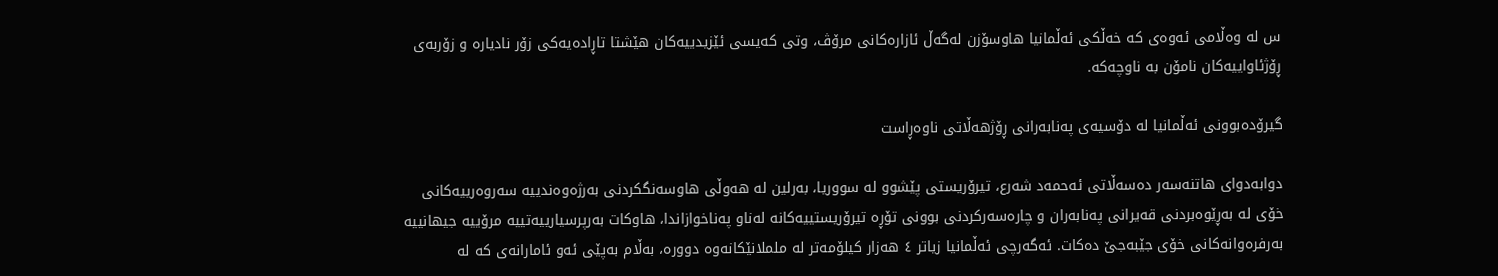س لە وەڵامی ئەوەی کە خەڵکی ئەڵمانیا هاوسۆزن لەگەڵ ئازارەکانی مرۆڤ، وتی کەیسی ئێزیدییەکان هێشتا تاڕادەیەکی زۆر نادیارە و زۆربەی ڕۆژئاواییەکان نامۆن بە ناوچەکە.

گیرۆدەبوونی ئەڵمانیا لە دۆسیەی پەنابەرانی ڕۆژهەڵاتی ناوەڕاست

دوابەدوای هاتنەسەر دەسەڵاتی ئەحمەد شەرع، تیرۆریستی پێشوو لە سووریا، بەرلین لە هەوڵی هاوسەنگکردنی بەرژەوەندییە سەروەرییەکانی خۆی لە بەڕێوەبردنی قەیرانی پەنابەران و چارەسەرکردنی بوونی تۆڕە تیرۆریستییەکانە لەناو پەناخوازاندا، هاوکات بەرپرسیارییەتییە مرۆییە جیهانییە بەرفرەوانەکانی خۆی جێبەجێ دەکات. ئەگەرچی ئەڵمانیا زیاتر ٤ هەزار کیلۆمەتر لە ململانێکانەوە دوورە، بەڵام بەپێی ئەو ئامارانەی کە لە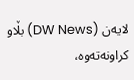لایەن (DW News) بڵاو کراونەتەوە،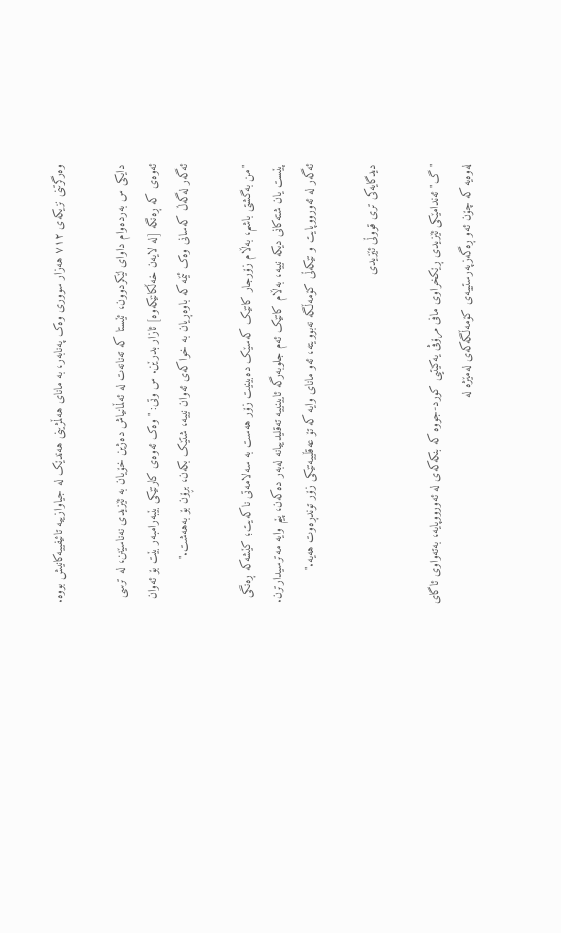وەرگرتنی نزیکەی ٧١٢ هەزار سووری وەک پەنابەر، بە مانای هەڵمژینی هەندێک لە جیاوازییە تائیفییەکانیش بووە.

دایکی س بەردەوام داوای لێکردوون، ئێستا کە تەنانەت لە ئەڵمانیاش دەژین خۆیان بە ئێزیدی نەناسێنن، لە ترسی ئەوەی کە ڕەنگە [لە لایەن خەڵکانێکەوە] ئازار بدرێن. س وتی: "وەک ئەوەی کارتێکی بێبەرامبەر بێت بۆ ئەوان ئەگەر لەگەڵ کەسانی وەک ئێمە کە باوەڕیان بە خواکەی ئەوان نییە، شتێک بکەن، بڕۆن بۆ بەهەشت."

"من بەگشتی باشم، بەڵام زۆرجار کاتێک کەسێک دەبینیت زۆر هەست بە سەلامەتی ناکەیت؛ کێشەکە ڕەنگی پێست یان شتەکانی دیکە نییە، بەڵام کاتێک ئەم جلوبەرگە ئایینییە تەقلیدییانە لەبەر دەکەن، پێم وایە مەترسیدارترن. ئەگەر لە ئەورووپایت و تێکەڵی کۆمەڵگە نەبوویتە، ئەو مانای وایە کە تۆ عەقڵییەتێکی زۆر توندڕەوت هەیە."

دیدگایەکی تری قووڵی ئێزیدی

"گ" ئەندامێکی ئێزیدی ڕێکخراوی مافی مرۆڤی یەکێتیی کورد-جووە کە بنکەکەی لە ئەورووپایە، بەتەواوی ئاگای لەوەیە کە چۆن ئەو ڕەگەزپەرستییەی کۆمەڵگەکەی لەمێژە لە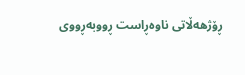ڕۆژهەڵاتی ناوەڕاست ڕووبەڕووی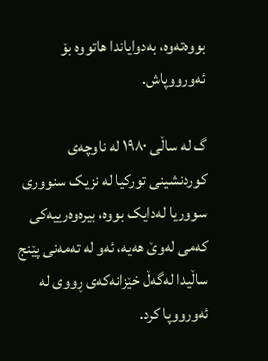بووەتەوە، بەدوایاندا هاتووە بۆ ئەورووپاش.

گ لە ساڵی ١٩٨٠ لە ناوچەی کوردنشینی تورکیا لە نزیک سنووری سووریا لەدایک بووە، بیرەوەرییەکی کەمی لەوێ هەیە، ئەو لە تەمەنی پێنج ساڵیدا لەگەڵ خێزانەکەی ڕووی لە ئەورووپا کرد.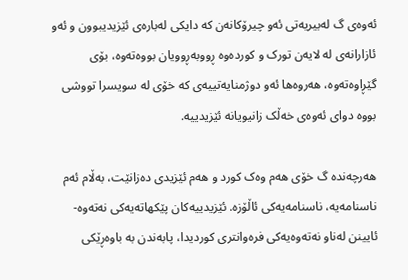ئەوەی گ لەبیریەتی ئەو چیرۆکانەن کە دایکی لەبارەی ئێزیدیبوون و ئەو ئازارانەی لە لایەن تورک و کوردەوە ڕووبەڕوویان بووەتەوە، بۆی گێڕاوەتەوە، هەروەها ئەو دوژمنایەتییەی کە خۆی لە سویسرا تووشی بووە دوای ئەوەی خەڵک زانیویانە ئێزیدییە.

هەرچەندە گ خۆی هەم وەک کورد و هەم ئێزیدی دەزانێت، بەڵام ئەم ناسنامەیە، ناسنامەیەکی ئاڵۆزە. ئێزیدییەکان پێکهاتەیەکی نەتەوە-ئایینن لەناو نەتەوەیەکی فرەوانتری کوردیدا، پابەندن بە باوەڕێکی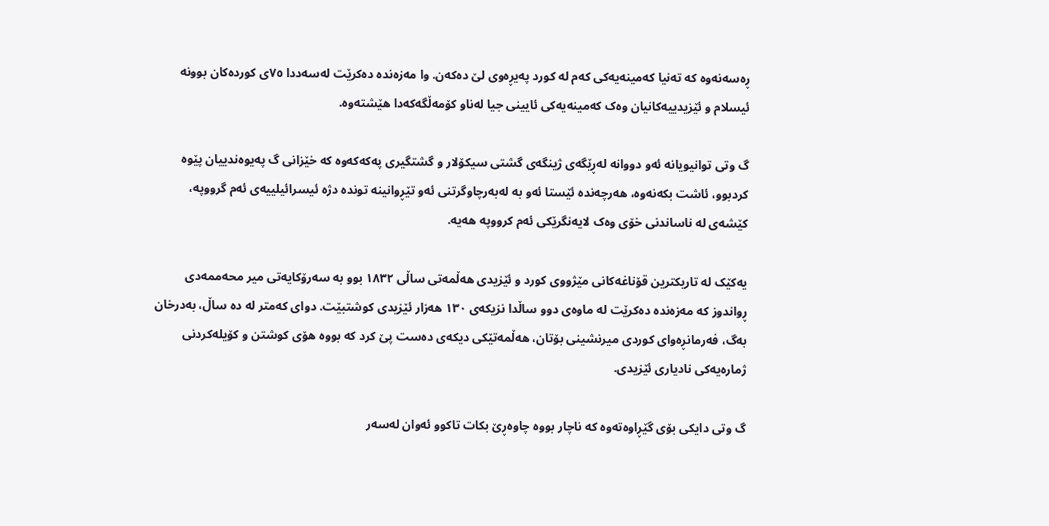ڕەسەنەوە کە تەنیا کەمینەیەکی کەم لە کورد پەیڕەوی لێ دەکەن. وا مەزەندە دەکرێت لەسەددا ٧٥ی کوردەکان بوونە ئیسلام و ئێزیدییەکانیان وەک کەمینەیەکی ئایینی جیا لەناو کۆمەڵگەکەدا هێشتەوە.

گ وتی توانیویانە ئەو دووانە لەڕێگەی ژینگەی گشتی سیکۆلار و گشتگیری پەکەکەوە کە خێزانی گ پەیوەندییان پێوە کردبوو، ئاشت بکەنەوە، هەرچەندە ئێستا ئەو بە لەبەرچاوگرتنی ئەو تێڕوانینە توندە دژە ئیسرائیلییەی ئەم گرووپە، کێشەی لە ناساندنی خۆی وەک لایەنگرێکی ئەم کرووپە هەیە.

یەکێک لە تاریکترین قۆناغەکانی مێژووی کورد و ئێزیدی هەڵمەتی ساڵی ١٨٣٢ بوو بە سەرۆکایەتی میر محەممەدی ڕواندوز کە مەزەندە دەکرێت لە ماوەی دوو ساڵدا نزیکەی ١٣٠ هەزار ئێزیدی کوشتبێت. دوای کەمتر لە دە ساڵ، بەدرخان بەگ، فەرمانڕەوای کوردی میرنشینی بۆتان، هەڵمەتێکی دیکەی دەست پێ کرد کە بووە هۆی کوشتن و کۆیلەکردنی ژمارەیەکی نادیاری ئێزیدی.

گ وتی دایکی بۆی گێڕاوەتەوە کە ناچار بووە چاوەڕێ بکات تاکوو ئەوان لەسەر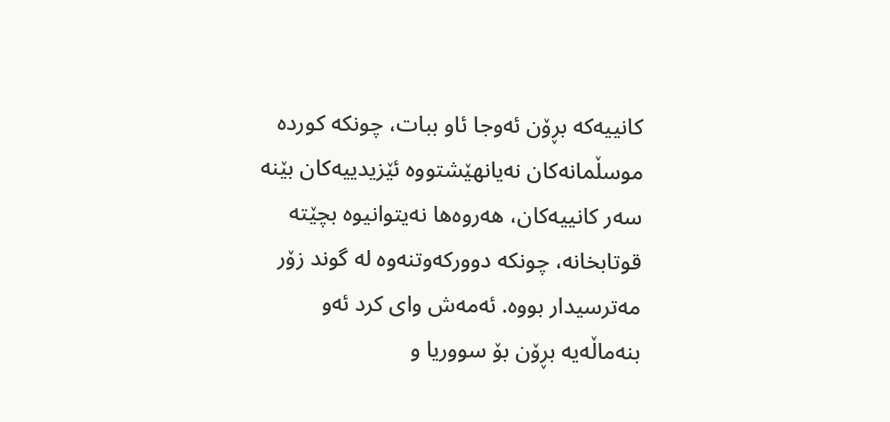کانییەکە بڕۆن ئەوجا ئاو ببات، چونکە کوردە موسڵمانەکان نەیانهێشتووە ئێزیدییەکان بێنە سەر کانییەکان، هەروەها نەیتوانیوە بچێتە قوتابخانە، چونکە دوورکەوتنەوە لە گوند زۆر مەترسیدار بووە. ئەمەش وای کرد ئەو بنەماڵەیە بڕۆن بۆ سووریا و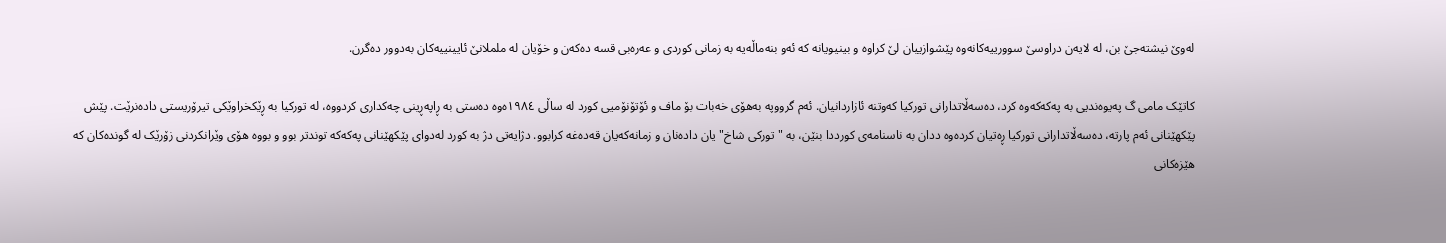لەوێ نیشتەجێ بن، لە لایەن دراوسێ سوورییەکانەوە پێشوازییان لێ کراوە و بینیویانە کە ئەو بنەماڵەیە بە زمانی کوردی و عەرەبی قسە دەکەن و خۆیان لە ململانێ ئایینییەکان بەدوور دەگرن.

کاتێک مامی گ پەیوەندیی بە پەکەکەوە کرد، دەسەڵاتدارانی تورکیا کەوتنە ئازاردانیان. ئەم گرووپە بەهۆی خەبات بۆ ماف و ئۆتۆنۆمیی کورد لە ساڵی ١٩٨٤ەوە دەستی بە ڕاپەڕینی چەکداری کردووە، لە تورکیا بە ڕێکخراوێکی تیرۆریستی دادەنرێت. پێش پێکهێنانی ئەم پارتە، دەسەڵاتدارانی تورکیا ڕەتیان کردەوە ددان بە ناسنامەی کورددا بنێن، بە "تورکی شاخ"یان دادەنان و زمانەکەیان قەدەغە کرابوو. دژایەتی دژ بە کورد لەدوای پێکهێنانی پەکەکە توندتر بوو و بووە هۆی وێرانکردنی زۆرێک لە گوندەکان کە هێزەکانی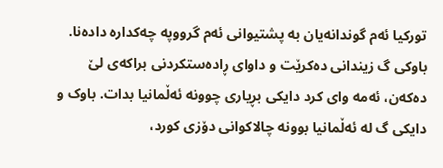تورکیا ئەم گوندانەیان بە پشتیوانی ئەم گرووپە چەکدارە دادەنا. باوکی گ زیندانی دەکرێت و داوای ڕادەستکردنی براکەی لێ دەکەن، ئەمە وای کرد دایکی بڕیاری چوونە ئەڵمانیا بدات. باوک و دایکی گ لە ئەڵمانیا بوونە چالاکوانی دۆزی کورد،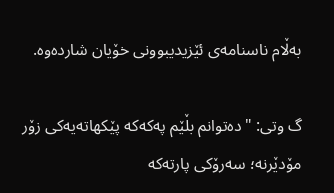بەڵام ناسنامەی ئێزیدیبوونی خۆیان شاردەوە.

گ وتی: "دەتوانم بڵێم پەکەکە پێکهاتەیەکی زۆر مۆدێرنە؛ سەرۆکی پارتەکە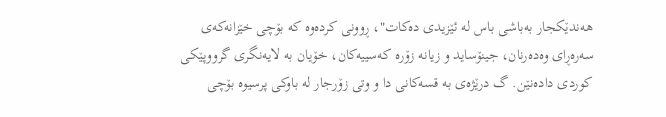هەندێکجار بەباشی باس لە ئێزیدی دەکات"، ڕوونی کردەوە کە بۆچی خێزانەکەی سەرەڕای وەدەرنان، جینۆساید و زیانە زۆرە کەسییەکان، خۆیان بە لایەنگری گرووپێکی کوردی دادەنێن. گ درێژەی بە قسەکانی دا و وتی زۆرجار لە باوکی پرسیوە بۆچی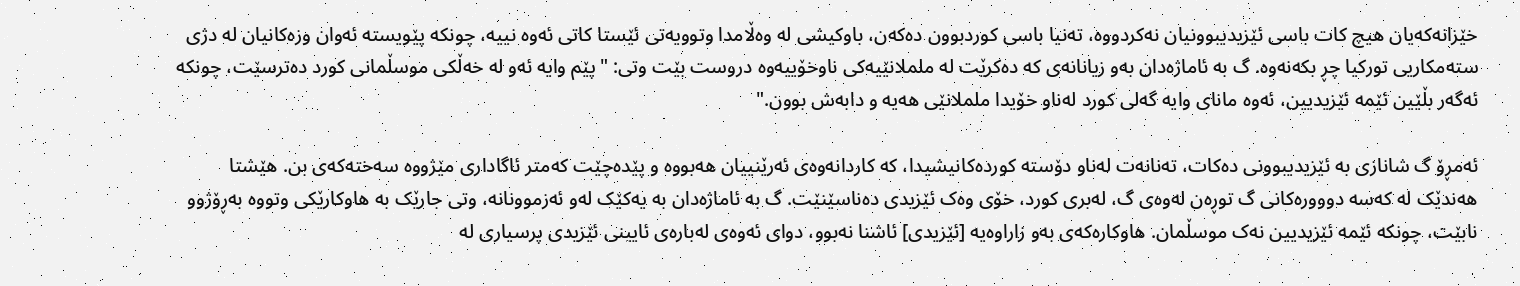خێزانەکەیان هیچ کات باسی ئێزیدیبوونیان نەکردووە، تەنیا باسی کوردبوون دەکەن، باوکیشی لە وەڵامدا وتوویەتی ئێستا کاتی ئەوە نییە، چونکە پێویستە ئەوان وزەکانیان لە دژی ستەمکاریی تورکیا چڕ بکەنەوە. گ بە ئاماژەدان بەو زیانانەی کە دەکرێت لە ململانێیەکی ناوخۆییەوە دروست بێت وتی: "پێم وایە ئەو لە خەڵکی موسڵمانی کورد دەترسێت، چونکە ئەگەر بڵێین ئێمە ئێزیدیین، ئەوە مانای وایە گەلی کورد لەناو خۆیدا ململانێی هەیە و دابەش بوون."

ئەمڕۆ گ شانازی بە ئێزیدیبوونی دەکات، تەنانەت لەناو دۆستە کوردەکانیشیدا، کە کاردانەوەی ئەرێنییان هەبووە و پێدەچێت کەمتر ئاگاداری مێژووە سەختەکەی بن. هێشتا هەندێک لە کەسە دووورەکانی گ توڕەن لەوەی گ، لەبری کورد، خۆی وەک ئێزیدی دەناسێنێت. گ بە ئاماژەدان بە یەکێک لەو ئەزموونانە، وتی جارێک بە هاوکارێکی وتووە بەڕۆژوو نابێت، چونکە ئێمە ئێزیدیین نەک موسڵمان. هاوکارەکەی بەو زاراوەیە [ئێزیدی] ئاشنا نەبوو، دوای ئەوەی لەبارەی ئایینی ئێزیدی پرسیاری لە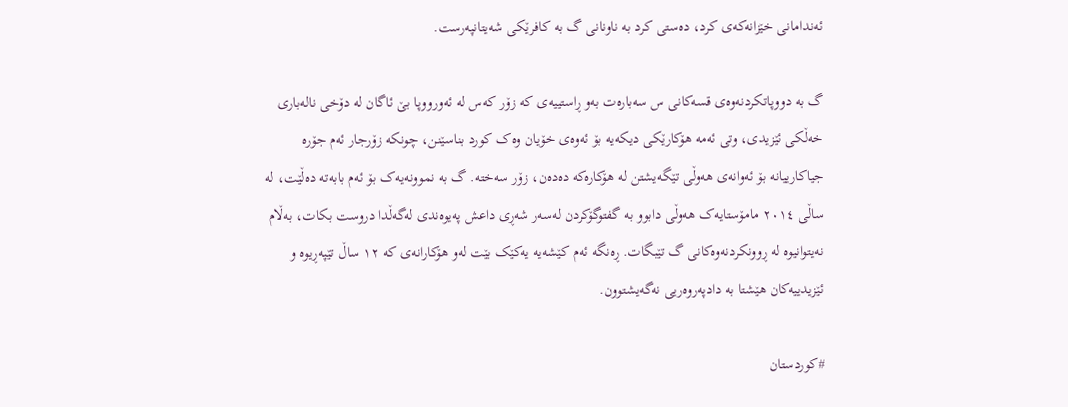ئەندامانی خێزانەکەی کرد، دەستی کرد بە ناونانی گ بە کافرێکی شەیتانپەرست.

گ بە دووپاتکردنەوەی قسەکانی س سەبارەت بەو ڕاستییەی کە زۆر کەس لە ئەورووپا بێ ئاگان لە دۆخی نالەباری خەڵکی ئێزیدی، وتی ئەمە هۆکارێکی دیکەیە بۆ ئەوەی خۆیان وەک کورد بناسێنن، چونکە زۆرجار ئەم جۆرە جیاکارییانە بۆ ئەوانەی هەوڵی تێگەیشتن لە هۆکارەکە دەدەن، زۆر سەختە. گ بە نموونەیەک بۆ ئەم بابەتە دەڵێت، لە ساڵی ٢٠١٤ مامۆستایەک هەوڵی دابوو بە گفتوگۆکردن لەسەر شەڕی داعش پەیوەندی لەگەڵدا دروست بکات، بەڵام نەیتوانیوە لە ڕوونکردنەوەکانی گ تێبگات. ڕەنگە ئەم کێشەیە یەکێک بێت لەو هۆکارانەی کە ١٢ ساڵ تێپەڕیوە و ئێزیدییەکان هێشتا بە دادپەروەریی نەگەیشتوون.

#کوردستان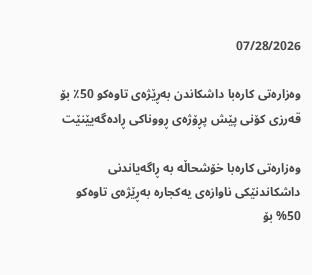07/28/2026

وەزارەتی کارەبا داشکاندن بەڕێژەی تاوەکو 50٪ بۆ قەرزی کۆنی پێش پڕۆژەی ڕووناکی ڕادەگەیێنێت

وەزارەتی کارەبا خۆشحاڵە بە ڕاگەیاندنی داشکاندنێکی ناوازەی یەکجارە بەڕێژەی تاوەکو 50% بۆ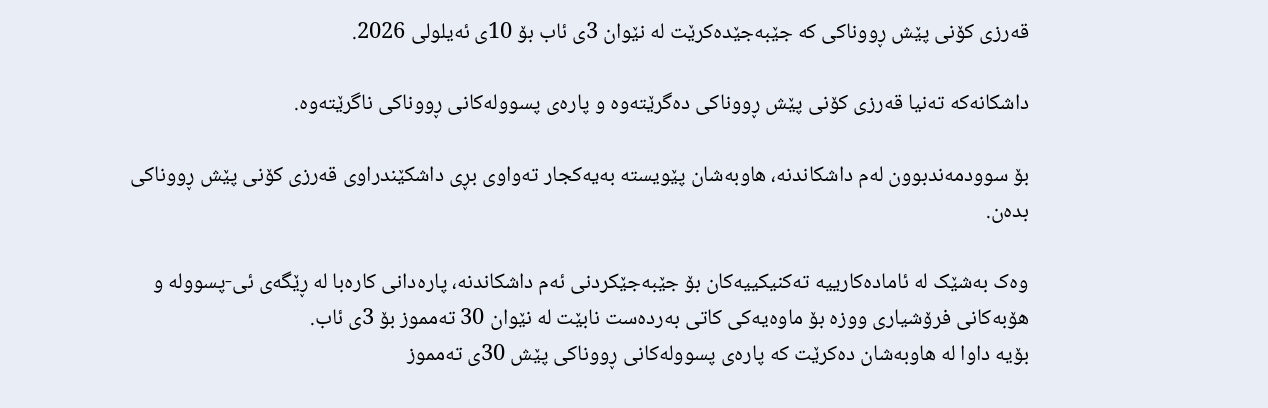قەرزی کۆنی پێش ڕووناکی کە جێبەجێدەکرێت لە نێوان 3ی ئاب بۆ 10ی ئەیلولی 2026.

داشکانەکە تەنیا قەرزی کۆنی پێش ڕووناکی دەگرێتەوە و پارەی پسوولەکانی ڕووناکی ناگرێتەوە.

بۆ سوودمەندبوون لەم داشکاندنە، هاوبەشان پێویستە بەیەکجار تەواوی بڕی داشکێندراوی قەرزی کۆنی پێش ڕووناکی بدەن.

وەک بەشێک لە ئامادەکارییە تەکنیکییەکان بۆ جێبەجێکردنی ئەم داشکاندنە، پارەدانی کارەبا لە ڕێگەی ئی-پسوولە و هۆبەکانی فرۆشیاری ووزە بۆ ماوەیەکی کاتی بەردەست نابێت لە نێوان 30 تەمموز بۆ 3ی ئاب.
بۆیە داوا لە هاوبەشان دەکرێت کە پارەی پسوولەکانی ڕووناکی پێش 30ی تەمموز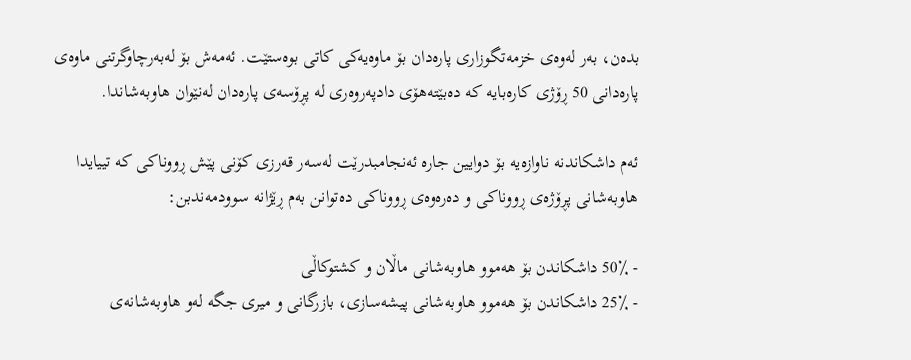بدەن، بەر لەوەی خزمەتگوزاری پارەدان بۆ ماوەیەکی کاتی بوەستێت. ئەمەش بۆ لەبەرچاوگرتنی ماوەی پارەدانی 50 ڕۆژی کارەبایە کە دەبێتەهۆی دادپەروەری لە پڕۆسەی پارەدان لەنێوان هاوبەشاندا.

ئەم داشکاندنە ناوازەیە بۆ دوایین جارە ئەنجامبدرێت لەسەر قەرزی کۆنی پێش ڕووناکی کە تییایدا هاوبەشانی پڕۆژەی ڕووناکی و دەرەوەی ڕووناکی دەتوانن بەم ڕێژانە سوودمەندبن:

- 50٪ داشکاندن بۆ هەموو هاوبەشانی ماڵان و کشتوکاڵی
- 25٪ داشکاندن بۆ هەموو هاوبەشانی پیشەسازی، بازرگانی و میری جگە لەو هاوبەشانەی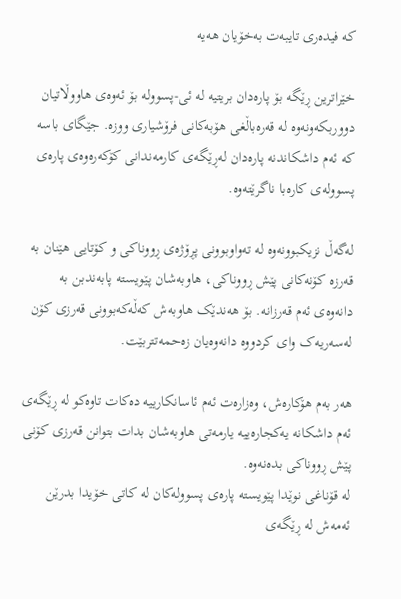کە فیدەری تایبەت بەخۆیان هەیە

خێراترین ڕێگە بۆ پارەدان بریتیە لە ئی-پسوولە بۆ ئەوەی هاووڵاتیان دووربکەونەوە لە قەرەباڵغی هۆبەکانی فرۆشیاری ووزە. جێگای باسە کە ئەم داشکاندنە پارەدان لەڕێگەی کارمەندانی کۆکەرەوەی پارەی پسوولەی کارەبا ناگرێتەوە.

لەگەڵ نزیکبوونەوە لە تەواوبوونی پڕۆژەی ڕووناکی و کۆتایی هێنان بە قەرزە کۆنەکانی پێش ڕووناکی، هاوبەشان پێویستە پابەندبن بە دانەوەی ئەم قەرزانە. بۆ هەندێک هاوبەش کەڵەکەبوونی قەرزی کۆن لەسەریەک وای کردووە دانەوەیان زەحمەتتربێت.

هەر بەم هۆکارەش، وەزارەت ئەم ئاسانکارییە دەکات تاوەکو لە ڕێگەی ئەم داشکانە یەکجارەییە یارمەتی هاوبەشان بدات بتوانن قەرزی کۆنی پێش ڕووناکی بدەنەوە.
لە قۆناغی نوێدا پێویستە پارەی پسوولەکان لە کاتی خۆیدا بدرێن ئەمەش لە ڕێگەی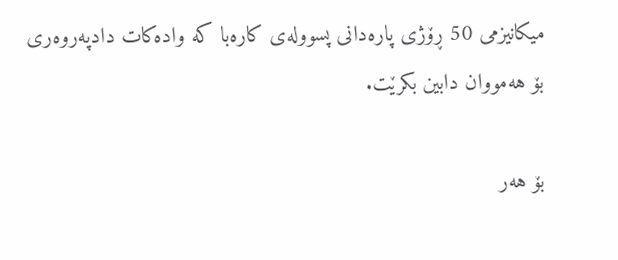میکانیزمی 50 ڕۆژی پارەدانی پسوولەی کارەبا کە وادەکات دادپەروەری بۆ هەمووان دابین بکرێت.

بۆ هەر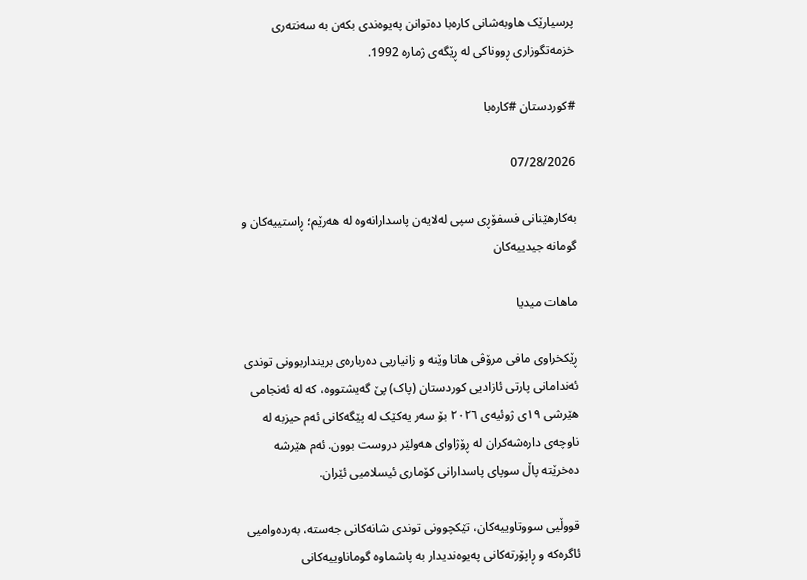پرسیارێک هاوبەشانی کارەبا دەتوانن پەیوەندی بکەن بە سەنتەری خزمەتگوزاری ڕووناکی لە ڕێگەی ژمارە 1992.

#کوردستان #کارەبا

07/28/2026

بەکارهێنانی فسفۆڕی سپی لەلایەن پاسدارانەوە لە هەرێم؛ ڕاستییەکان و گومانە جیدییەکان

ماهات میدیا

ڕێکخراوی مافی مرۆڤی هانا وێنە و زانیاریی دەربارەی برینداربوونی توندی ئەندامانی پارتی ئازادیی کوردستان (پاک) پێ گەیشتووە، کە لە ئەنجامی هێرشی ١٩ی ژوئیەی ٢٠٢٦ بۆ سەر یەکێک لە پێگەکانی ئەم حیزبە لە ناوچەی دارەشەکران لە ڕۆژاوای هەولێر دروست بوون. ئەم هێرشە دەخرێتە پاڵ سوپای پاسدارانی کۆماری ئیسلامیی ئێران.

قووڵیی سووتاوییەکان، تێکچوونی توندی شانەکانی جەستە، بەردەوامیی ئاگرەکە و ڕاپۆرتەکانی پەیوەندیدار بە پاشماوە گوماناوییەکانی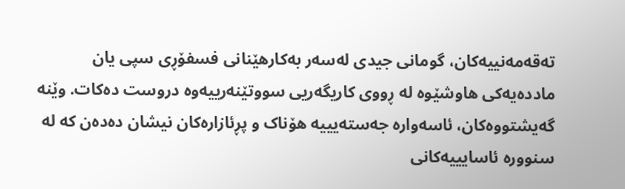تەقەمەنییەکان، گومانی جیدی لەسەر بەکارهێنانی فسفۆڕی سپی یان ماددەیەکی هاوشێوە لە ڕووی کاریگەریی سووتێنەرییەوە دروست دەکات. وێنە گەیشتووەکان، ئاسەوارە جەستەیییە هۆناک و پڕئازارەکان نیشان دەدەن کە لە سنوورە ئاسایییەکانی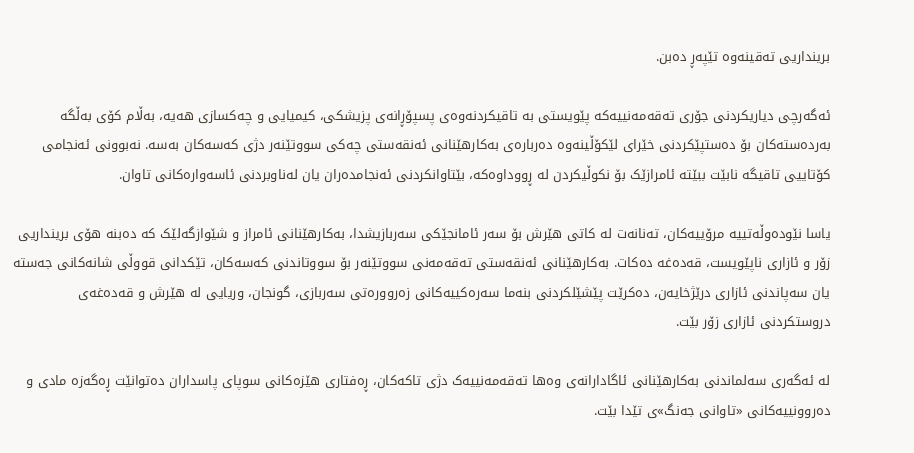برینداریی تەقینەوە تێپەڕ دەبن.

ئەگەرچی دیاریکردنی جۆری تەقەمەنییەکە پێویستی بە تاقیکردنەوەی پسپۆڕانەی پزیشکی، کیمیایی و چەکسازی هەیە، بەڵام کۆی بەڵگە بەردەستەکان بۆ دەستپێکردنی خێرای لێکۆڵینەوە دەربارەی بەکارهێنانی ئەنقەستی چەکی سووتێنەر دژی کەسەکان بەسە. نەبوونی ئەنجامی کۆتاییی تاقیگە نابێت ببێتە ئامرازێک بۆ نکوڵیکردن لە ڕووداوەکە، بێتاوانکردنی ئەنجامدەران یان لەناوبردنی ئاسەوارەکانی تاوان.

یاسا نێودەوڵەتییە مرۆییەکان، تەنانەت لە کاتی هێرش بۆ سەر ئامانجێکی سەربازیشدا، بەکارهێنانی ئامراز و شێوازگەلێک کە دەبنە هۆی برینداریی زۆر و ئازاری ناپێویست، قەدەغە دەکات. بەکارهێنانی ئەنقەستی تەقەمەنی سووتێنەر بۆ سووتاندنی کەسەکان، تێکدانی قووڵی شانەکانی جەستە یان سەپاندنی ئازاری درێژخایەن، دەکرێت پێشێلکردنی بنەما سەرەکییەکانی زەروورەتی سەربازی، گونجان، وریایی لە هێرش و قەدەغەی دروستکردنی ئازاری زۆر بێت.

لە ئەگەری سەلماندنی بەکارهێنانی ئاگادارانەی وەها تەقەمەنییەک دژی تاکەکان، ڕەفتاری هێزەکانی سوپای پاسداران دەتوانێت ڕەگەزە مادی و دەروونییەکانی «تاوانی جەنگ»ی تێدا بێت.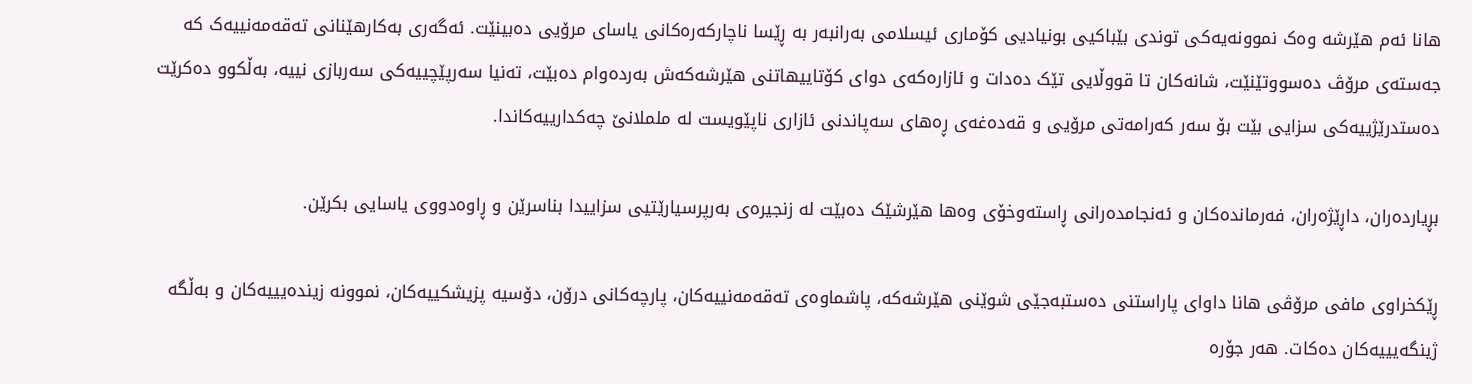هانا ئەم هێرشە وەک نموونەیەکی توندی بێباکیی بونیادیی کۆماری ئیسلامی بەرانبەر بە ڕێسا ناچارکەرەکانی یاسای مرۆیی دەبینێت. ئەگەری بەکارهێنانی تەقەمەنییەک کە جەستەی مرۆڤ دەسووتێنێت، شانەکان تا قووڵایی تێک دەدات و ئازارەکەی دوای کۆتاییهاتنی هێرشەکەش بەردەوام دەبێت، تەنیا سەرپێچییەکی سەربازی نییە، بەڵکوو دەکرێت دەستدرێژییەکی سزایی بێت بۆ سەر کەرامەتی مرۆیی و قەدەغەی ڕەهای سەپاندنی ئازاری ناپێویست لە ململانێ چەکدارییەکاندا.

بڕیاردەران، داڕێژەران، فەرماندەکان و ئەنجامدەرانی ڕاستەوخۆی وەها هێرشێک دەبێت لە زنجیرەی بەرپرسیارێتیی سزاییدا بناسرێن و ڕاوەدووی یاسایی بکرێن.

ڕێکخراوی مافی مرۆڤی هانا داوای پاراستنی دەستبەجێی شوێنی هێرشەکە، پاشماوەی تەقەمەنییەکان، پارچەکانی درۆن، دۆسیە پزیشکییەکان، نموونە زیندەیییەکان و بەڵگە ژینگەیییەکان دەکات. هەر جۆرە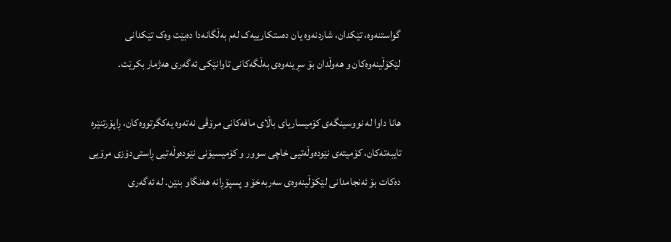گواستنەوە، تێکدان، شاردنەوە یان دەستکارییەک لەم بەڵگانەدا دەبێت وەک تێکدانی لێکۆڵینەوەکان و هەوڵدان بۆ سڕینەوەی بەڵگەکانی تاوانێکی ئەگەری هەژمار بکرێت.

هانا داوا لە نووسینگەی کۆمیساریای باڵای مافەکانی مرۆڤی نەتەوە یەکگرتووەکان، ڕاپۆرتنێرە تایبەتەکان، کۆمیتەی نێودەوڵەتیی خاچی سوور و کۆمیسیۆنی نێودەوڵەتیی ڕاستی‌دۆزی مرۆیی دەکات بۆ ئەنجامدانی لێکۆڵینەوەی سەربەخۆ و پسپۆڕانە هەنگاو بنێن. لە ئەگەری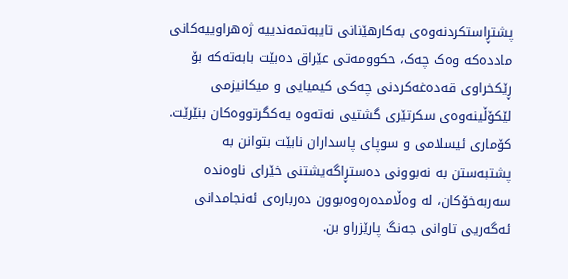پشتڕاستکردنەوەی بەکارهێنانی تایبەتمەندییە ژەهراوییەکانی ماددەکە وەک چەک، حکوومەتی عێراق دەبێت بابەتەکە بۆ ڕێکخراوی قەدەغەکردنی چەکی کیمیایی و میکانیزمی لێکۆڵینەوەی سکرتێری گشتیی نەتەوە یەکگرتووەکان بنێرێت. کۆماری ئیسلامی و سوپای پاسداران نابێت بتوانن بە پشتبەستن بە نەبوونی دەستڕاگەیشتنی خێرای ناوەندە سەربەخۆکان، لە وەڵامدەرەوەبوون دەربارەی ئەنجامدانی ئەگەریی تاوانی جەنگ پارێزراو بن.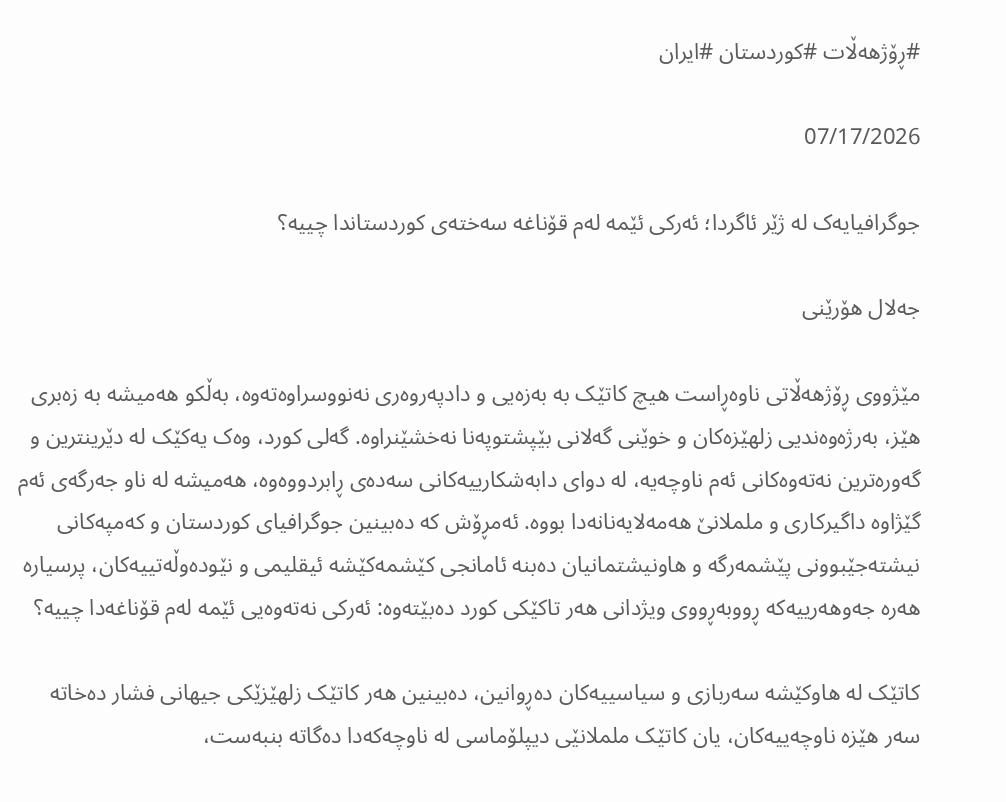#ڕۆژهەڵات #کوردستان #ایران

07/17/2026

جوگرافیایەک لە ژێر ئاگردا؛ ئەرکی ئێمە لەم قۆناغە سەختەی کوردستاندا چییە؟

جەلال هۆرێنی

مێژووی ڕۆژهەڵاتی ناوەڕاست هیچ کاتێک بە بەزەیی و دادپەروەری نەنووسراوەتەوە، بەڵکو هەمیشە بە زەبری هێز، بەرژەوەندیی زلهێزەکان و خوێنی گەلانی بێپشتوپەنا نەخشێنراوە. گەلی کورد، وەک یەکێک لە دێرینترین و گەورەترین نەتەوەکانی ئەم ناوچەیە، لە دوای دابەشکارییەکانی سەدەی ڕابردووەوە، هەمیشە لە ناو جەرگەی ئەم گێژاوە داگیرکاری و ململانێ هەمەلایەنانەدا بووە. ئەمڕۆش کە دەبینین جوگرافیای کوردستان و کەمپەکانی نیشتەجێبوونی پێشمەرگە و هاونیشتمانیان دەبنە ئامانجی کێشمەکێشە ئیقلیمی و نێودەوڵەتییەکان، پرسیارە هەرە جەوهەرییەکە ڕووبەڕووی ویژدانی هەر تاکێکی کورد دەبێتەوە: ئەرکی نەتەوەیی ئێمە لەم قۆناغەدا چییە؟

کاتێک لە هاوکێشە سەربازی و سیاسییەکان دەڕوانین، دەبینین هەر کاتێک زلهێزێکی جیهانی فشار دەخاتە سەر هێزە ناوچەییەکان، یان کاتێک ململانێی دیپلۆماسی لە ناوچەکەدا دەگاتە بنبەست،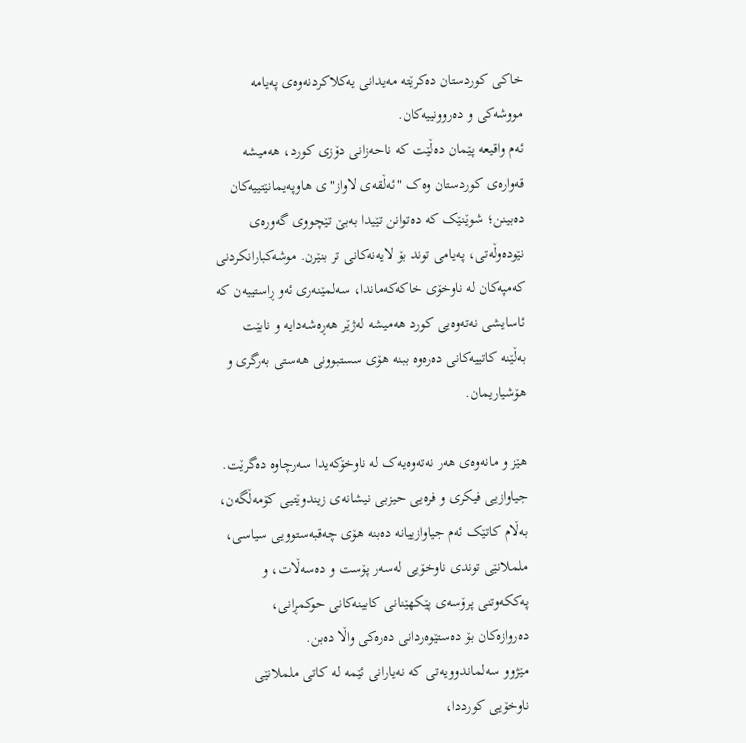خاکی کوردستان دەکرێتە مەیدانی یەکلاکردنەوەی پەیامە مووشەکی و دەروونییەکان.
ئەم واقیعە پێمان دەڵێت کە ناحەزانی دۆزی کورد، هەمیشە قەوارەی کوردستان وەک "ئەڵقەی لاواز"ی هاوپەیمانێتییەکان دەبینن؛ شوێنێک کە دەتوانن تێیدا بەبێ تێچووی گەورەی نێودەوڵەتی، پەیامی توند بۆ لایەنەکانی تر بنێرن. موشەکبارانکردنی کەمپەکان لە ناوخۆی خاکەکەماندا، سەلمێنەری ئەو ڕاستییەن کە ئاسایشی نەتەوەیی کورد هەمیشە لەژێر هەڕەشەدایە و نابێت بەڵێنە کاتییەکانی دەرەوە ببنە هۆی سستبوونی هەستی بەرگری و هۆشیاریمان.

هێز و مانەوەی هەر نەتەوەیەک لە ناوخۆکەیدا سەرچاوە دەگرێت. جیاوازیی فیکری و فرەیی حیزبی نیشانەی زیندوێتیی کۆمەڵگەن، بەڵام کاتێک ئەم جیاوازییانە دەبنە هۆی چەقبەستوویی سیاسی، ململانێی توندی ناوخۆیی لەسەر پۆست و دەسەڵات، و پەککەوتنی پرۆسەی پێکهێنانی کابینەکانی حوکمڕانی، دەروازەکان بۆ دەستێوەردانی دەرەکی واڵا دەبن.
مێژوو سەلماندوویەتی کە نەیارانی ئێمە لە کاتی ململانێی ناوخۆیی کورددا،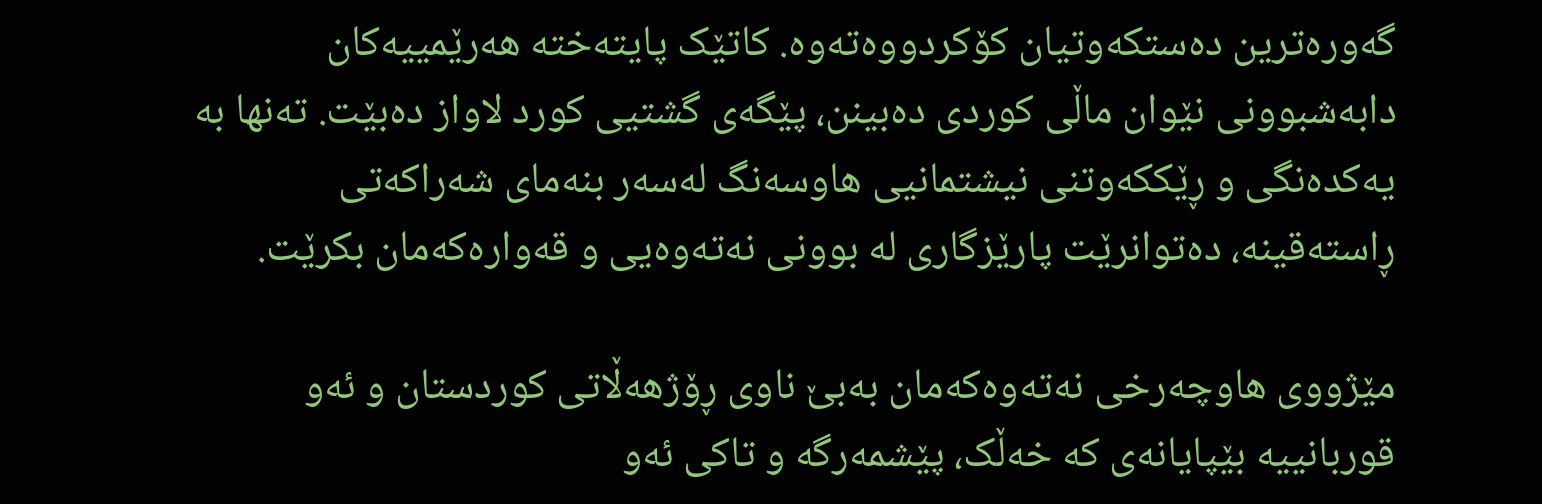گەورەترین دەستکەوتیان کۆکردووەتەوە. کاتێک پایتەختە هەرێمییەکان دابەشبوونی نێوان ماڵی کوردی دەبینن، پێگەی گشتیی کورد لاواز دەبێت. تەنها بە یەکدەنگی و ڕێککەوتنی نیشتمانیی هاوسەنگ لەسەر بنەمای شەراکەتی ڕاستەقینە، دەتوانرێت پارێزگاری لە بوونی نەتەوەیی و قەوارەکەمان بکرێت.

مێژووی هاوچەرخی نەتەوەکەمان بەبێ ناوی ڕۆژهەڵاتی کوردستان و ئەو قوربانییە بێپایانەی کە خەڵک، پێشمەرگە و تاکی ئەو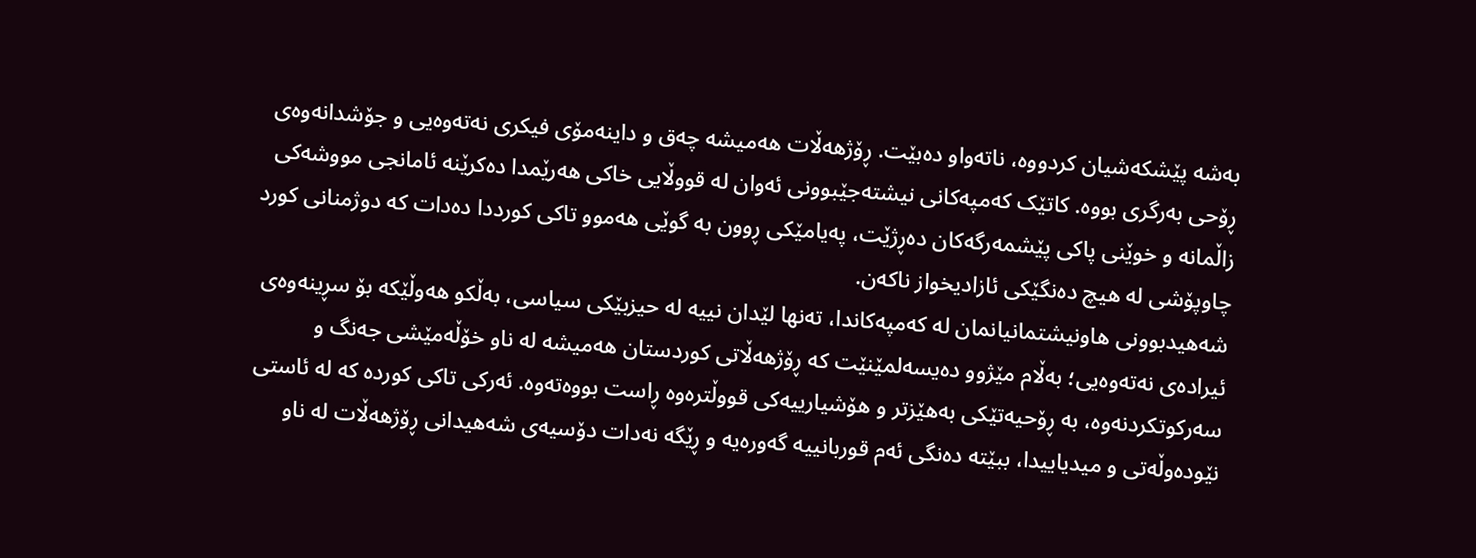بەشە پێشکەشیان کردووە، ناتەواو دەبێت. ڕۆژهەڵات هەمیشە چەق و داینەمۆی فیکری نەتەوەیی و جۆشدانەوەی ڕۆحی بەرگری بووە. کاتێک کەمپەکانی نیشتەجێبوونی ئەوان لە قووڵایی خاکی هەرێمدا دەکرێنە ئامانجی مووشەکی زاڵمانە و خوێنی پاکی پێشمەرگەکان دەڕژێت، پەیامێکی ڕوون بە گوێی هەموو تاکی کورددا دەدات کە دوژمنانی کورد چاوپۆشی لە هیچ دەنگێکی ئازادیخواز ناکەن.
شەهیدبوونی هاونیشتمانیانمان لە کەمپەکاندا، تەنها لێدان نییە لە حیزبێکی سیاسی، بەڵکو هەوڵێکە بۆ سڕینەوەی ئیرادەی نەتەوەیی؛ بەڵام مێژوو دەیسەلمێنێت کە ڕۆژهەڵاتی کوردستان هەمیشە لە ناو خۆڵەمێشی جەنگ و سەرکوتکردنەوە، بە ڕۆحیەتێکی بەهێزتر و هۆشیارییەکی قووڵترەوە ڕاست بووەتەوە. ئەرکی تاکی کوردە کە لە ئاستی نێودەوڵەتی و میدیاییدا، ببێتە دەنگی ئەم قوربانییە گەورەیە و ڕێگە نەدات دۆسیەی شەهیدانی ڕۆژهەڵات لە ناو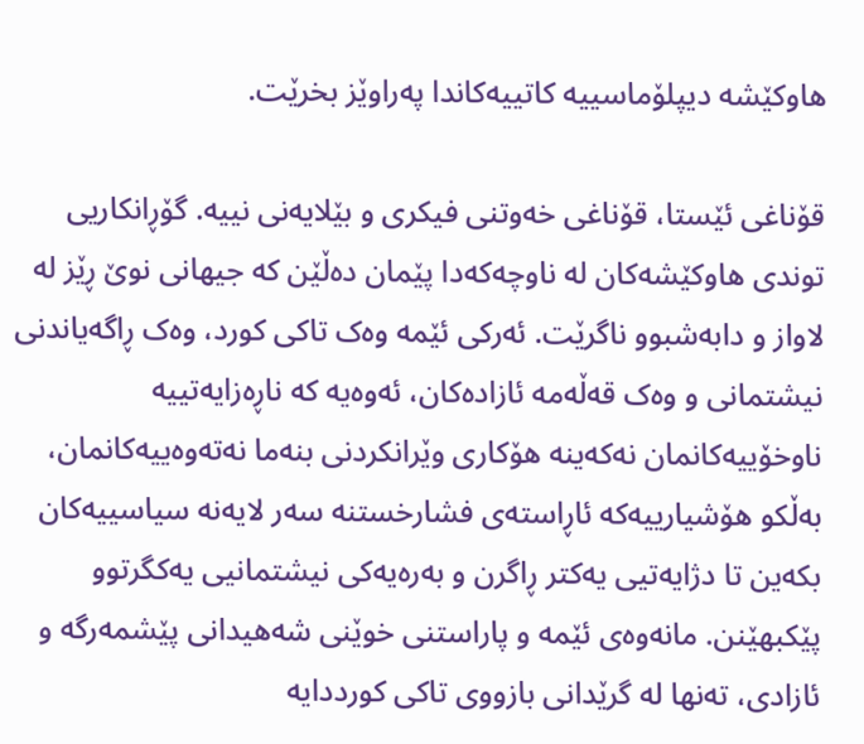هاوکێشە دیپلۆماسییە کاتییەکاندا پەراوێز بخرێت.

قۆناغی ئێستا، قۆناغی خەوتنی فیکری و بێلایەنی نییە. گۆڕانکاریی توندی هاوکێشەکان لە ناوچەکەدا پێمان دەڵێن کە جیهانی نوێ ڕێز لە لاواز و دابەشبوو ناگرێت. ئەرکی ئێمە وەک تاکی کورد، وەک ڕاگەیاندنی نیشتمانی و وەک قەڵەمە ئازادەکان، ئەوەیە کە ناڕەزایەتییە ناوخۆییەکانمان نەکەینە هۆکاری وێرانکردنی بنەما نەتەوەییەکانمان، بەڵکو هۆشیارییەکە ئاڕاستەی فشارخستنە سەر لایەنە سیاسییەکان بکەین تا دژایەتیی یەکتر ڕاگرن و بەرەیەکی نیشتمانیی یەکگرتوو پێکبهێنن. مانەوەی ئێمە و پاراستنی خوێنی شەهیدانی پێشمەرگە و ئازادی، تەنها لە گرێدانی بازووی تاکی کورددایە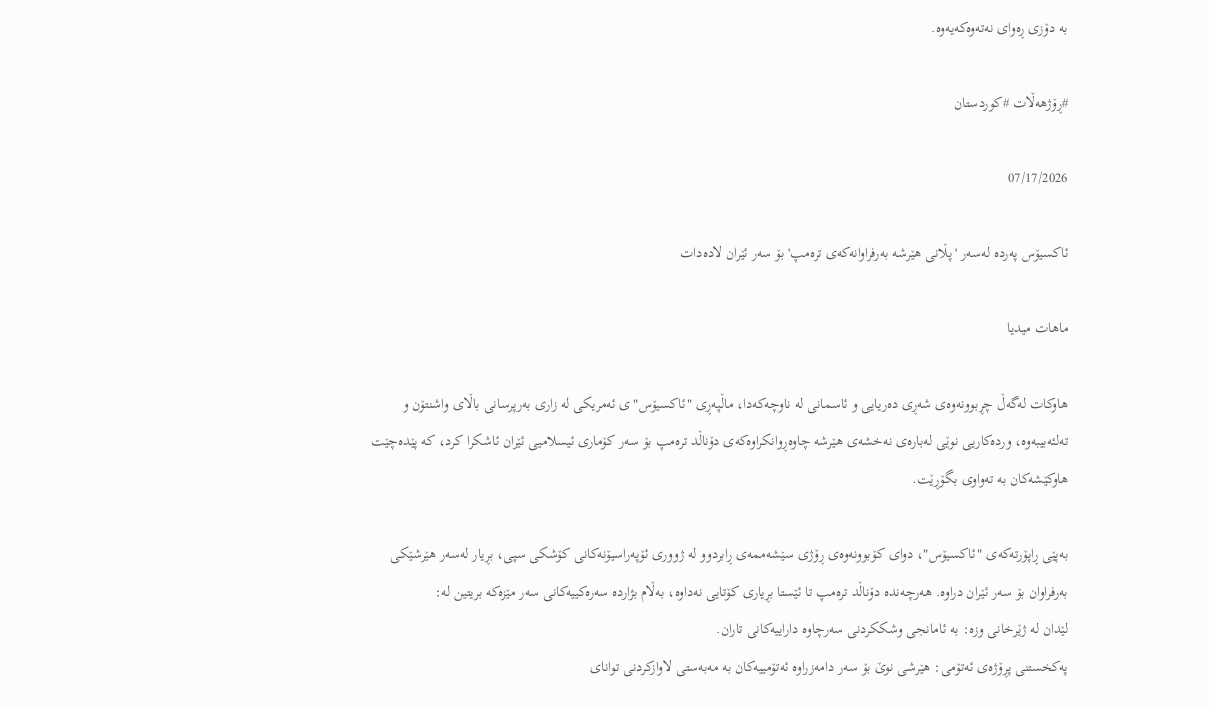بە دۆزی ڕەوای نەتەوەکەیەوە.

#ڕۆژهەڵات #کوردستان

07/17/2026

ئاکسیۆس پەردە لەسەر 'پڵانی هێرشە بەرفراوانەکەی ترەمپ' بۆ سەر ئێران لادەدات

ماهات میدیا

هاوکات لەگەڵ چڕبوونەوەی شەڕی دەریایی و ئاسمانی لە ناوچەکەدا، ماڵپەڕی "ئاکسیۆس"ی ئەمریکی لە زاری بەرپرسانی باڵای واشنتۆن و تەلئەبیبەوە، وردەکاریی نوێی لەبارەی نەخشەی هێرشە چاوەڕوانکراوەکەی دۆناڵد ترەمپ بۆ سەر کۆماری ئیسلامیی ئێران ئاشکرا کرد، کە پێدەچێت هاوکێشەکان بە تەواوی بگۆڕێت.

بەپێی ڕاپۆرتەکەی "ئاکسیۆس"، دوای کۆبوونەوەی ڕۆژی سێشەممەی ڕابردوو لە ژووری ئۆپەراسیۆنەکانی کۆشکی سپی، بڕیار لەسەر هێرشێکی بەرفراوان بۆ سەر ئێران دراوە. هەرچەندە دۆناڵد ترەمپ تا ئێستا بڕیاری کۆتایی نەداوە، بەڵام بژاردە سەرەکییەکانی سەر مێزەکە بریتین لە:
لێدان لە ژێرخانی وزە: بە ئامانجی وشککردنی سەرچاوە داراییەکانی تاران.
پەکخستنی پڕۆژەی ئەتۆمی: هێرشی نوێ بۆ سەر دامەزراوە ئەتۆمییەکان بە مەبەستی لاوازکردنی توانای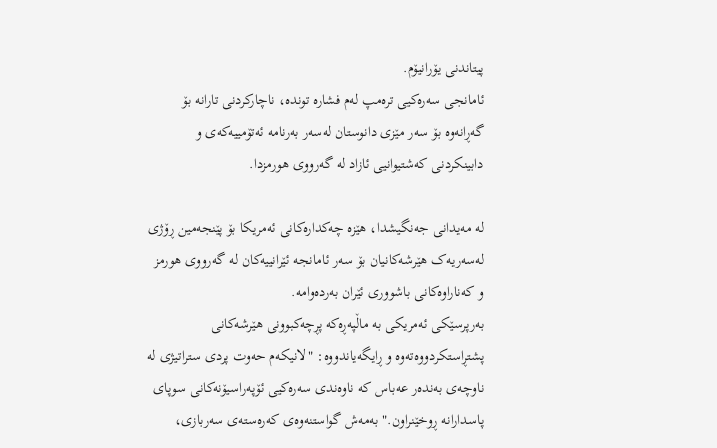پیتاندنی یۆرانیۆم.
ئامانجی سەرەکیی ترەمپ لەم فشارە توندە، ناچارکردنی تارانە بۆ گەڕانەوە بۆ سەر مێزی دانوستان لەسەر بەرنامە ئەتۆمییەکەی و دابینکردنی کەشتیوانیی ئازاد لە گەرووی هورمزدا.

لە مەیدانی جەنگیشدا، هێزە چەکدارەکانی ئەمریکا بۆ پێنجەمین ڕۆژی لەسەریەک هێرشەکانیان بۆ سەر ئامانجە ئێرانییەکان لە گەرووی هورمز و کەناراوەکانی باشووری ئێران بەردەوامە.
بەرپرسێکی ئەمریکی بە ماڵپەڕەکە پڕچەکبوونی هێرشەکانی پشتڕاستکردووەتەوە و ڕایگەیاندووە: "لانیکەم حەوت پردی ستراتیژی لە ناوچەی بەندەر عەباس کە ناوەندی سەرەکیی ئۆپەراسیۆنەکانی سوپای پاسدارانە ڕوخێنراون." بەمەش گواستنەوەی کەرەستەی سەربازی،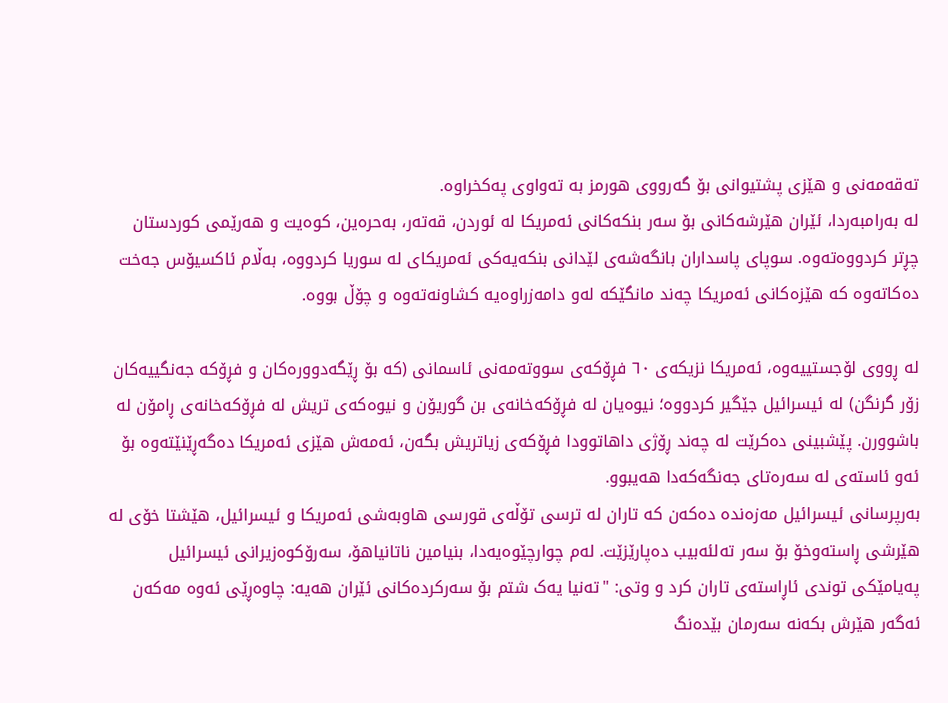تەقەمەنی و هێزی پشتیوانی بۆ گەرووی هورمز بە تەواوی پەکخراوە.
لە بەرامبەردا، ئێران هێرشەکانی بۆ سەر بنکەکانی ئەمریکا لە ئوردن، قەتەر، بەحرەین، کوەیت و هەرێمی کوردستان چڕتر کردووەتەوە. سوپای پاسداران بانگەشەی لێدانی بنکەیەکی ئەمریکای لە سوریا کردووە، بەڵام ئاکسیۆس جەخت دەکاتەوە کە هێزەکانی ئەمریکا چەند مانگێکە لەو دامەزراوەیە کشاونەتەوە و چۆڵ بووە.

لە ڕووی لۆجستییەوە، ئەمریکا نزیکەی ٦٠ فڕۆکەی سووتەمەنی ئاسمانی (کە بۆ ڕێگەدوورەکان و فڕۆکە جەنگییەکان زۆر گرنگن) لە ئیسرائیل جێگیر کردووە؛ نیوەیان لە فڕۆکەخانەی بن گوریۆن و نیوەکەی تریش لە فڕۆکەخانەی ڕامۆن لە باشوورن. پێشبینی دەکرێت لە چەند ڕۆژی داهاتوودا فڕۆکەی زیاتریش بگەن، ئەمەش هێزی ئەمریکا دەگەڕێنێتەوە بۆ ئەو ئاستەی لە سەرەتای جەنگەکەدا هەیبوو.
بەرپرسانی ئیسرائیل مەزەندە دەکەن کە تاران لە ترسی تۆڵەی قورسی هاوبەشی ئەمریکا و ئیسرائیل، هێشتا خۆی لە هێرشی ڕاستەوخۆ بۆ سەر تەلئەبیب دەپارێزێت. لەم چوارچێوەیەدا، بنیامین ناتانیاهۆ، سەرۆکوەزیرانی ئیسرائیل پەیامێکی توندی ئاڕاستەی تاران کرد و وتی: "تەنیا یەک شتم بۆ سەرکردەکانی ئێران هەیە: چاوەڕێی ئەوە مەکەن ئەگەر هێرش بکەنە سەرمان بێدەنگ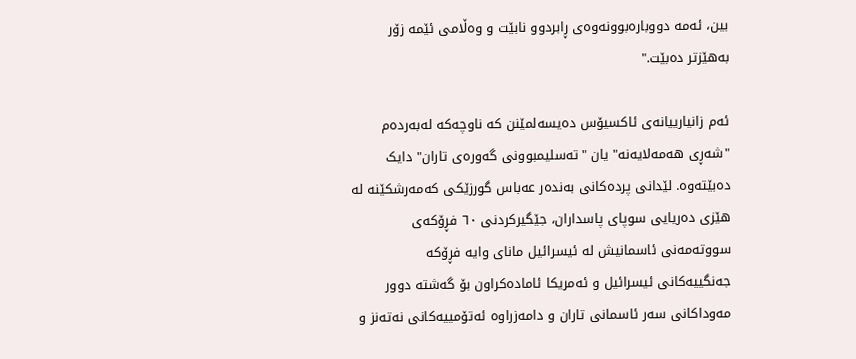بین، ئەمە دووبارەبوونەوەی ڕابردوو نابێت و وەڵامی ئێمە زۆر بەهێزتر دەبێت."

ئەم زانیارییانەی ئاکسیۆس دەیسەلمێنن کە ناوچەکە لەبەردەم "شەڕی هەمەلایەنە" یان "تەسلیمبوونی گەورەی تاران" دایک دەبێتەوە. لێدانی پردەکانی بەندەر عەباس گورزێکی کەمەرشکێنە لە هێزی دەریایی سوپای پاسداران، جێگیرکردنی ٦٠ فڕۆکەی سووتەمەنی ئاسمانیش لە ئیسرائیل مانای وایە فڕۆکە جەنگییەکانی ئیسرائیل و ئەمریکا ئامادەکراون بۆ گەشتە دوور مەوداکانی سەر ئاسمانی تاران و دامەزراوە ئەتۆمییەکانی نەتەنز و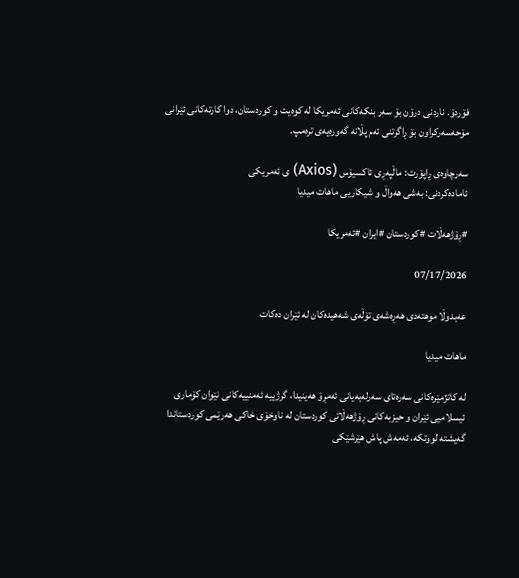فۆردۆ. ناردنی درۆن بۆ سەر بنکەکانی ئەمریکا لە کوەیت و کوردستان، دوا کارتەکانی ئێرانی مۆحەسەرکراون بۆ ڕاگرتنی ئەم پڵانە گەورەیەی ترەمپ.

سەرچاوەی ڕاپۆرت: ماڵپەڕی ئاکسیۆس (Axios) ی ئەمریکی
ئامادەکردنی: بەشی هەواڵ و شیکاریی ماهات میدیا

#ڕۆژهەڵات #کوردستان #ایران #ئەمریکا

07/17/2026

عەبدوڵا موهتەدی هەڕەشەی تۆڵەی شەهیدەکان لە ئێران دەکات

ماهات میدیا

له‌ کاتژمێرەکانی سەرەتای سەرلەبەیانی ئەمڕۆ هەینیدا، گرژییە ئەمنییەکانی نێوان کۆماری ئیسلامیی ئێران و حیزبەکانی ڕۆژهەڵاتی کوردستان لە ناوخۆی خاکی هەرێمی کوردستاندا گەیشتە لووتکە، ئەمەش پاش هێرشێکی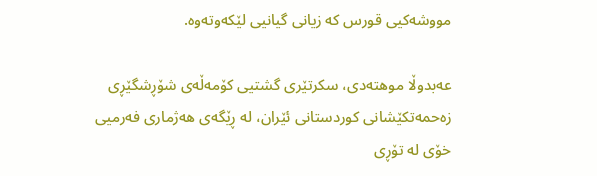مووشەکیی قورس کە زیانی گیانیی لێکەوتەوە.

عەبدوڵا موهتەدی، سکرتێری گشتیی کۆمەڵەی شۆڕشگێڕی زەحمەتکێشانی کوردستانی ئێران، لە ڕێگەی هەژماری فەرمیی خۆی لە تۆڕی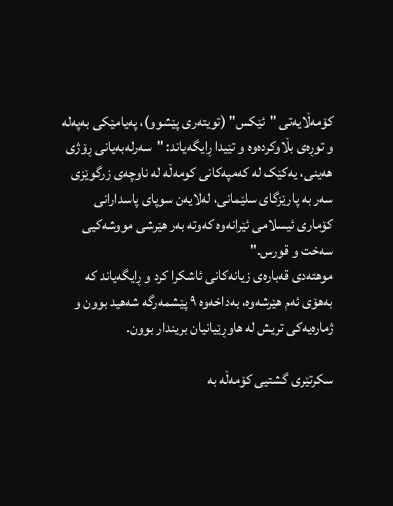کۆمەڵایەتی "ئێکس" (تویتەری پێشوو)، پەیامێکی بەپەلە و توڕەی بڵاوکردەوە و تێیدا ڕایگەیاند: "سەرلەبەیانی ڕۆژی هەینی، یەکێک لە کەمپەکانی کومەڵە لە ناوچەی زرگوێزی سەر بە پارێزگای سلێمانی، لەلایەن سوپای پاسدارانی کۆماری ئیسلامی ئێرانەوە کەوتە بەر هێرشی مووشەکیی سەخت و قورس."
موهتەدی قەبارەی زیانەکانی ئاشکرا کرد و ڕایگەیاند کە بەهۆی ئەم هێرشەوە، بەداخەوە ٩ پێشمەرگە شەهید بوون و ژمارەیەکی تریش لە هاوڕێیانیان بریندار بوون.

سکرتێری گشتیی کۆمەڵە بە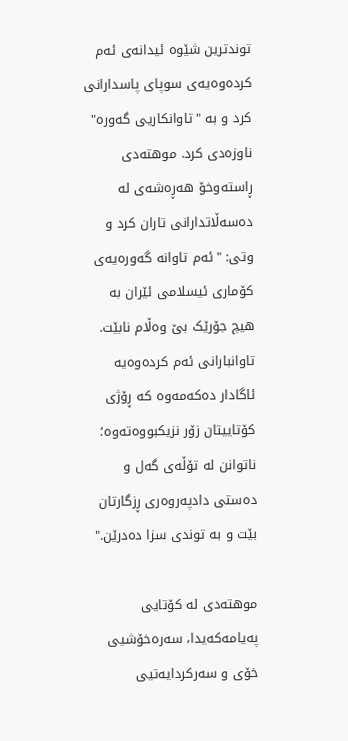توندترین شێوە ئیدانەی ئەم کردەوەیەی سوپای پاسدارانی کرد و بە "تاوانکاریی گەورە" ناوزەدی کرد. موهتەدی ڕاستەوخۆ هەڕەشەی لە دەسەڵاتدارانی تاران کرد و وتی: "ئەم تاوانە گەورەیەی کۆماری ئیسلامی ئێران بە هیچ جۆرێک بێ وەڵام نابێت. تاوانبارانی ئەم کردەوەیە ئاگادار دەکەمەوە کە ڕۆژی کۆتاییتان زۆر نزیکبووەتەوە؛ ناتوانن لە تۆڵەی گەل و دەستی دادپەروەری ڕزگارتان بێت و بە توندی سزا دەدرێن."

موهتەدی لە کۆتایی پەیامەکەیدا، سەرەخۆشیی خۆی و سەرکردایەتیی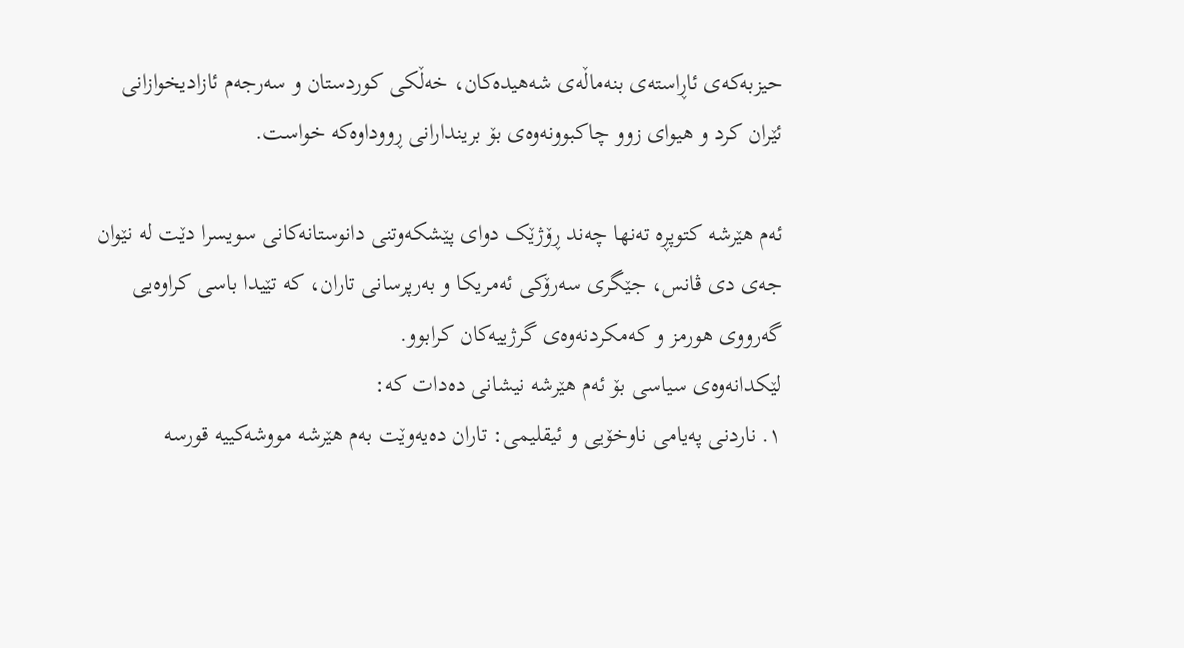حیزبەکەی ئاڕاستەی بنەماڵەی شەهیدەکان، خەڵکی کوردستان و سەرجەم ئازادیخوازانی ئێران کرد و هیوای زوو چاکبوونەوەی بۆ بریندارانی ڕووداوەکە خواست.

ئەم هێرشە کتوپڕە تەنها چەند ڕۆژێک دوای پێشکەوتنی دانوستانەکانی سویسرا دێت لە نێوان جەی دی ڤانس، جێگری سەرۆکی ئەمریکا و بەرپرسانی تاران، کە تێیدا باسی کراوەیی گەرووی هورمز و کەمکردنەوەی گرژییەکان کرابوو.
لێکدانەوەی سیاسی بۆ ئەم هێرشە نیشانی دەدات کە:
١. ناردنی پەیامی ناوخۆیی و ئیقلیمی: تاران دەیەوێت بەم هێرشە مووشەکییە قورسە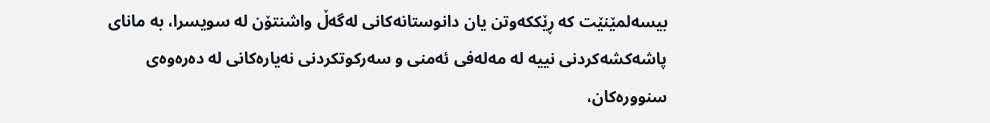بیسەلمێنێت کە ڕێککەوتن یان دانوستانەکانی لەگەڵ واشنتۆن لە سویسرا، بە مانای پاشەکشەکردنی نییە لە مەلەفی ئەمنی و سەرکوتکردنی نەیارەکانی لە دەرەوەی سنوورەکان،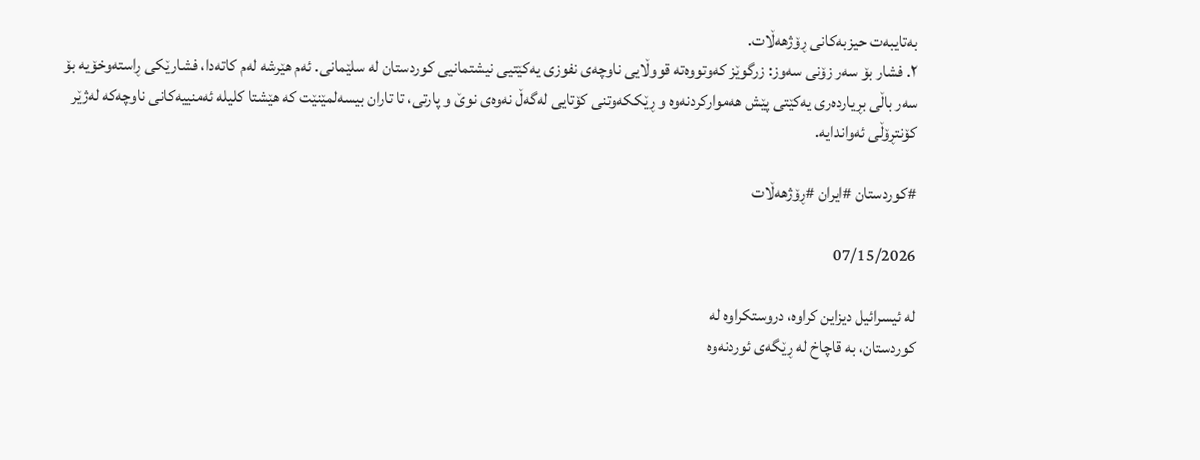بەتایبەت حیزبەکانی ڕۆژهەڵات.
٢. فشار بۆ سەر زۆنی سەوز: زرگوێز کەوتووەتە قووڵایی ناوچەی نفوزی یەکێتیی نیشتمانیی کوردستان لە سلێمانی. ئەم هێرشە لەم کاتەدا، فشارێکی ڕاستەوخۆیە بۆ سەر باڵی بڕیاردەری یەکێتی پێش هەموارکردنەوە و ڕێککەوتنی کۆتایی لەگەڵ نەوەی نوێ و پارتی، تا تاران بیسەلمێنێت کە هێشتا کلیلە ئەمنییەکانی ناوچەکە لەژێر کۆنتڕۆڵی ئەواندایە.

#کوردستان #ایران #ڕۆژهەڵات

07/15/2026

لە ئیسرائیل دیزاین کراوە، دروستکراوە لە
کوردستان، بە قاچاخ لە ڕێگەی ئوردنەوە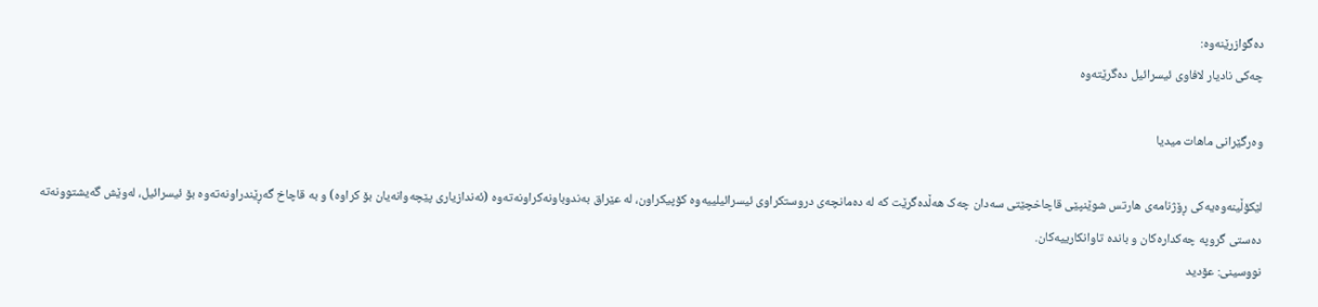دەگوازرێنەوە:
چەکی نادیار لافاوی ئیسرائیل دەگرێتەوە

وەرگێرانی ماهات میدیا

لێکۆڵینەوەیەکی ڕۆژنامەی هارتس شوێنپێی قاچاخچێتی سەدان چەک هەڵدەگرێت کە لە دەمانچەی دروستکراوی ئیسرائیلییەوە کۆپیکراون، لە عێراق بەندوباونەکراونەتەوە (ئەندازیاری پێچەوانەیان بۆ کراوە) و بە قاچاخ گەڕێندراونەتەوە بۆ ئیسرائیل، لەوێش گەیشتوونەتە دەستی گروپە چەکدارەکان و باندە تاوانکارییەکان.
نووسینی: عۆدید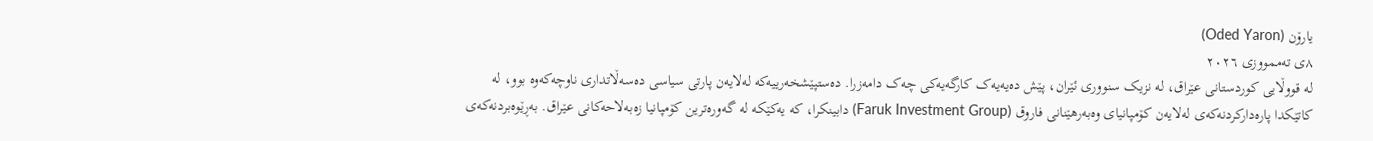یارۆن (Oded Yaron)
٨ی تەممووزی ٢٠٢٦
لە قووڵایی کوردستانی عێراق، لە نزیک سنووری ئێران، پێش دەیەیەک کارگەیەکی چەک دامەزرا. دەستپێشخەرییەکە لەلایەن پارتی سیاسی دەسەڵاتداری ناوچەکەوە بوو، لە کاتێکدا پارەدارکردنەکەی لەلایەن کۆمپانیای وەبەرهێنانی فاروق (Faruk Investment Group) دابینکرا، کە یەکێکە لە گەورەترین کۆمپانیا زەبەلاحەکانی عێراق. بەڕێوەبردنەکەی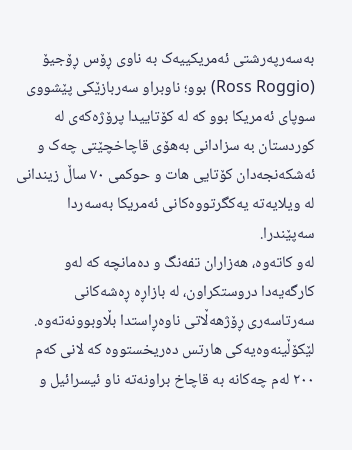بەسەرپەرشتی ئەمریکییەک بە ناوی ڕۆس ڕۆجیۆ (Ross Roggio) بوو؛ ناوبراو سەربازێکی پێشووی سوپای ئەمریکا بوو کە لە کۆتاییدا پرۆژەکەی لە کوردستان بە سزادانی بەهۆی قاچاخچێتی چەک و ئەشکەنجەدان کۆتایی هات و حوکمی ٧٠ ساڵ زیندانی لە ویلایەتە یەکگرتووەکانی ئەمریکا بەسەردا سەپێندرا.
لەو کاتەوە، هەزاران تفەنگ و دەمانچە کە لەو کارگەیەدا دروستکراون، لە بازاڕە ڕەشەکانی سەرتاسەری ڕۆژهەڵاتی ناوەڕاستدا بڵاوبوونەتەوە. لێکۆڵینەوەیەکی هارتس دەریخستووە کە لانی کەم ٢٠٠ لەم چەکانە بە قاچاخ براونەتە ناو ئیسرائیل و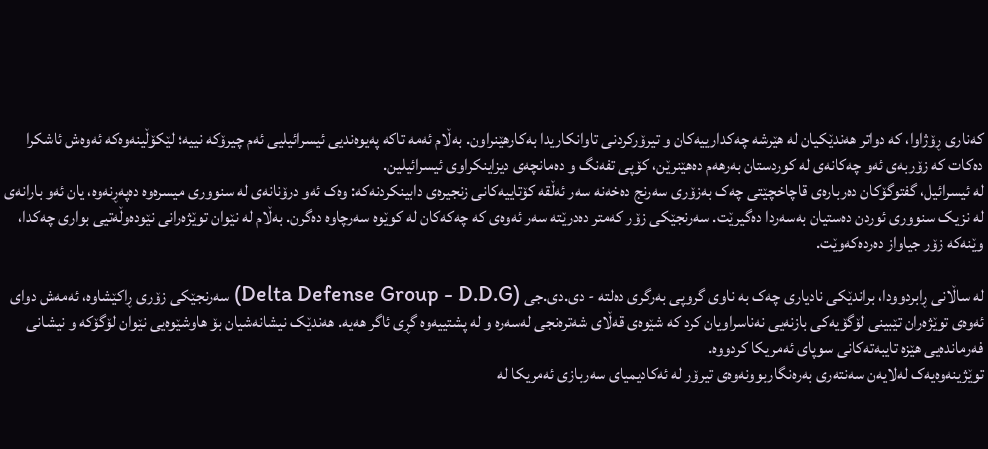کەناری ڕۆژاوا، کە دواتر هەندێکیان لە هێرشە چەکدارییەکان و تیرۆرکردنی تاوانکاریدا بەکارهێنراون. بەڵام ئەمە تاکە پەیوەندیی ئیسرائیلیی ئەم چیرۆکە نییە؛ لێکۆڵینەوەکە ئەوەش ئاشکرا دەکات کە زۆربەی ئەو چەکانەی لە کوردستان بەرهەم دەهێنرێن، کۆپی تفەنگ و دەمانچەی دیزاینکراوی ئیسرائیلین.
لە ئیسرائیل، گفتوگۆکان دەربارەی قاچاخچێتی چەک بەزۆری سەرنج دەخەنە سەر ئەڵقە کۆتاییەکانی زنجیرەی دابینکردنەکە: وەک ئەو درۆنانەی لە سنووری میسرەوە دەپەڕنەوە، یان ئەو بارانەی لە نزیک سنووری ئوردن دەستیان بەسەردا دەگیرێت. سەرنجێکی زۆر کەمتر دەدرێتە سەر ئەوەی کە چەکەکان لە کوێوە سەرچاوە دەگرن. بەڵام لە نێوان توێژەرانی نێودەوڵەتیی بواری چەکدا، وێنەکە زۆر جیاواز دەردەکەوێت.

لە ساڵانی ڕابردوودا، براندێکی نادیاری چەک بە ناوی گروپی بەرگری دەلتە - دی.دی.جی (Delta Defense Group - D.D.G) سەرنجێکی زۆری ڕاکێشاوە، ئەمەش دوای ئەوەی توێژەران تێبینی لۆگۆیەکی بازنەیی نەناسراویان کرد کە شێوەی قەڵای شەترەنجی لەسەرە و لە پشتییەوە گڕی ئاگر هەیە. هەندێک نیشانەشیان بۆ هاوشێوەیی نێوان لۆگۆکە و نیشانی فەرماندەیی هێزە تایبەتەکانی سوپای ئەمریکا کردووە.
توێژینەوەیەک لەلایەن سەنتەری بەرەنگاربوونەوەی تیرۆر لە ئەکادیمیای سەربازی ئەمریکا لە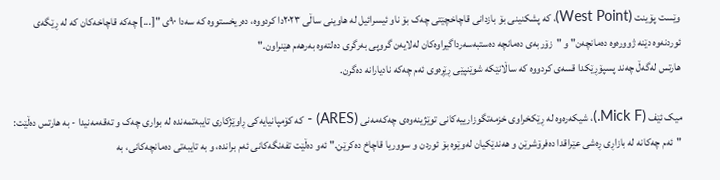وێست پۆینت (West Point)، کە پشکنینی بۆ بازدانی قاچاخچێتی چەک بۆ ناو ئیسرائیل لە هاوینی ساڵی ٢٠٢٣دا کردووە، دەریخستووە کە سەدا ٩٠ی "[...] چەکە قاچاخەکان کە لە ڕێگەی ئوردنەوە دێنە ژوورەوە دەمانچەن" و "زۆربەی دەمانچە دەستبەسەرداگیراوەکان لەلایەن گروپی بەرگری دەلتەوە بەرهەم هێنراون."
هارتس لەگەڵ چەند پسپۆڕێکدا قسەی کردووە کە ساڵانێکە شوێنپێی ڕێڕەوی ئەم چەکە نادیارانە دەگرن.

میک ئێف (Mick F.)، شیکەرەوە لە ڕێکخراوی خزمەتگوزارییەکانی توێژینەوەی چەکەمەنی (ARES) - کە کۆمپانیایەکی ڕاوێژکاری تایبەتمەندە لە بواری چەک و تەقەمەنیدا - بە هارتس دەڵێت: "ئەم چەکانە لە بازاڕی ڕەشی عێراقدا دەفرۆشرێن و هەندێکیان لەوێوە بۆ ئوردن و سووریا قاچاخ دەکرێن." ئەو دەڵێت تفەنگەکانی ئەم براندە، و بە تایبەتی دەمانچەکانی، بە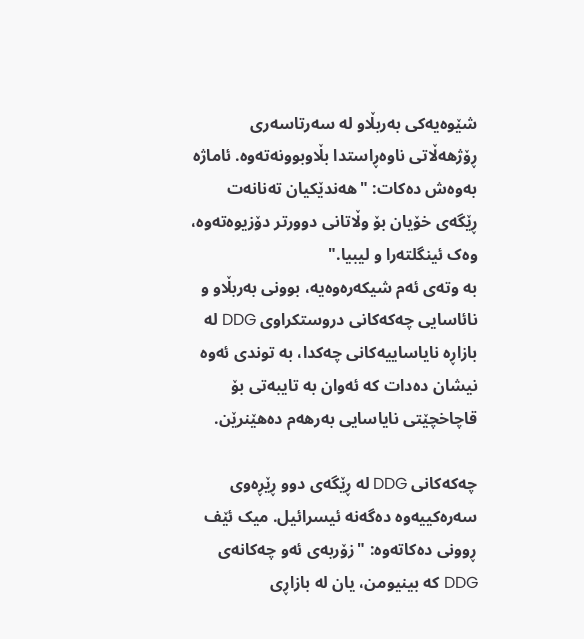شێوەیەکی بەربڵاو لە سەرتاسەری ڕۆژهەڵاتی ناوەڕاستدا بڵاوبوونەتەوە. ئاماژە بەوەش دەکات: "هەندێکیان تەنانەت ڕێگەی خۆیان بۆ وڵاتانی دوورتر دۆزیوەتەوە، وەک ئینگلتەرا و لیبیا."
بە وتەی ئەم شیکەرەوەیە، بوونی بەربڵاو و نائاسایی چەکەکانی دروستکراوی DDG لە بازاڕە نایاساییەکانی چەکدا، بە توندی ئەوە نیشان دەدات کە ئەوان بە تایبەتی بۆ قاچاخچێتی نایاسایی بەرهەم دەهێنرێن.

چەکەکانی DDG لە ڕێگەی دوو ڕێڕەوی سەرەکییەوە دەگەنە ئیسرائیل. میک ئێف ڕوونی دەکاتەوە: "زۆربەی ئەو چەکانەی DDG کە بینیومن، یان لە بازاڕی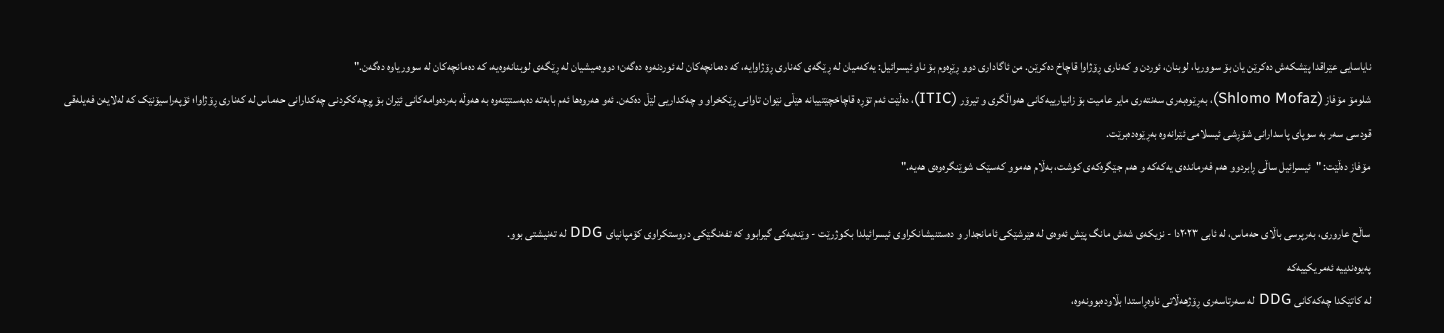نایاسایی عێراقدا پێشکەش دەکرێن یان بۆ سووریا، لوبنان، ئوردن و کەناری ڕۆژاوا قاچاخ دەکرێن. من ئاگاداری دوو ڕێڕەوم بۆ ناو ئیسرائیل: یەکەمیان لە ڕێگەی کەناری ڕۆژاوایە، کە دەمانچەکان لە ئوردنەوە دەگەن؛ دووەمیشیان لە ڕێگەی لوبنانەوەیە، کە دەمانچەکان لە سووریاوە دەگەن."
شلومۆ مۆفاز (Shlomo Mofaz)، بەڕێوەبەری سەنتەری مایر عامیت بۆ زانیارییەکانی هەواڵگری و تیرۆر (ITIC)، دەڵێت ئەم تۆڕە قاچاخچێتییانە هێڵی نێوان تاوانی ڕێکخراو و چەکداریی لێڵ دەکەن. ئەو هەروەها ئەم بابەتە دەبەستێتەوە بە هەوڵە بەردەوامەکانی ئێران بۆ پڕچەککردنی چەکدارانی حەماس لە کەناری ڕۆژاوا؛ ئۆپەراسیۆنێک کە لەلایەن فەیلەقی قودسی سەر بە سوپای پاسدارانی شۆڕشی ئیسلامی ئێرانەوە بەڕێوەدەبرێت.
مۆفاز دەڵێت: "ئیسرائیل ساڵی ڕابردوو هەم فەرماندەی یەکەکە و هەم جێگرەکەی کوشت، بەڵام هەموو کەسێک شوێنگرەوەی هەیە."

ساڵح عاروری، بەرپرسی باڵای حەماس، لە ئابی ٢٠٢٣دا - نزیکەی شەش مانگ پێش ئەوەی لە هێرشێکی ئامانجدار و دەستنیشانکراوی ئیسرائیلدا بکوژرێت - وێنەیەکی گیرابوو کە تفەنگێکی دروستکراوی کۆمپانیای DDG لە تەنیشتی بوو.
پەیوەندییە ئەمریکییەکە
لە کاتێکدا چەکەکانی DDG لە سەرتاسەری ڕۆژهەڵاتی ناوەڕاستدا بڵاودەبوونەوە،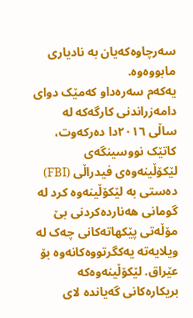سەرچاوەکەیان بە نادیاری مابووەوە.
یەکەم سەرەداو کەمێک دوای دامەزراندنی کارگەکە لە ساڵی ٢٠١٦دا دەرکەوت، کاتێک نووسینگەی لێکۆڵینەوەی فیدراڵی (FBI) دەستی بە لێکۆڵینەوە کرد لە گومانی هەناردەکردنی بێ مۆڵەتی پێکهاتەکانی چەک لە ویلایەتە یەکگرتووەکانەوە بۆ عێراق. لێکۆڵینەوەکە بریکارەکانی گەیاندە لای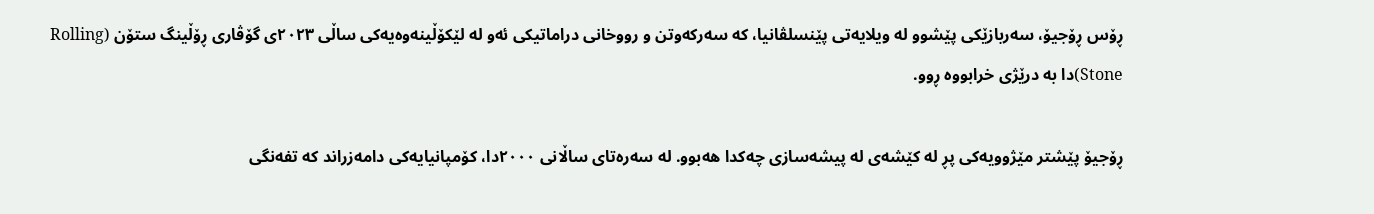ڕۆس ڕۆجیۆ، سەربازێکی پێشوو لە ویلایەتی پێنسلڤانیا، کە سەرکەوتن و رووخانی دراماتیکی ئەو لە لێکۆڵینەوەیەکی ساڵی ٢٠٢٣ی گۆڤاری ڕۆڵینگ ستۆن (Rolling Stone)دا بە درێژی خرابووە ڕوو.

ڕۆجیۆ پێشتر مێژوویەکی پڕ لە کێشەی لە پیشەسازی چەکدا هەبوو. لە سەرەتای ساڵانی ٢٠٠٠دا، کۆمپانیایەکی دامەزراند کە تفەنگی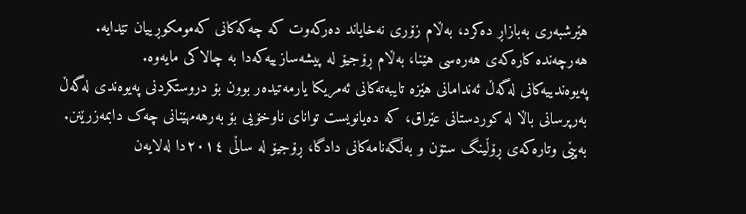هێرشبەری بەبازاڕ دەکرد، بەڵام زۆری نەخایاند دەرکەوت کە چەکەکانی کەمومکوڕییان تێدایە. هەرچەندە کارەکەی هەرەسی هێنا، بەڵام ڕۆجیۆ لە پیشەسازییەکەدا بە چالاکی مایەوە.
پەیوەندییەکانی لەگەڵ ئەندامانی هێزە تایبەتەکانی ئەمریکا یارمەتیدەر بوون بۆ دروستکردنی پەیوەندی لەگەڵ بەرپرسانی باڵا لە کوردستانی عێراق، کە دەیانویست توانای ناوخۆیی بۆ بەرهەمهێنانی چەک دابمەزرێنن.
بەپێی وتارەکەی ڕۆڵینگ ستۆن و بەڵگەنامەکانی دادگا، ڕۆجیۆ لە ساڵی ٢٠١٤دا لەلایەن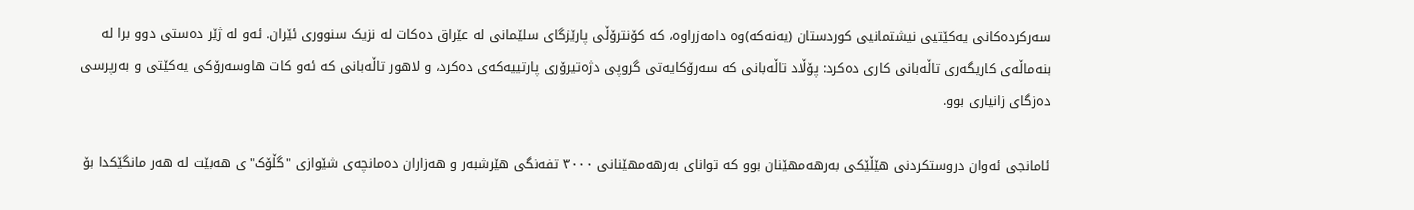سەرکردەکانی یەکێتیی نیشتمانیی کوردستان (یەنەکە)وە دامەزراوە، کە کۆنترۆڵی پارێزگای سلێمانی لە عێراق دەکات لە نزیک سنووری ئێران. ئەو لە ژێر دەستی دوو برا لە بنەماڵەی کاریگەری تاڵەبانی کاری دەکرد: پۆڵاد تاڵەبانی کە سەرۆکایەتی گروپی دژەتیرۆری پارتییەکەی دەکرد، و لاهور تاڵەبانی کە ئەو کات هاوسەرۆکی یەکێتی و بەرپرسی دەزگای زانیاری بوو.

ئامانجی ئەوان دروستکردنی هێڵێکی بەرهەمهێنان بوو کە توانای بەرهەمهێنانی ٣٠٠٠ تفەنگی هێرشبەر و هەزاران دەمانچەی شێوازی "گڵۆک"ی هەبێت لە هەر مانگێکدا بۆ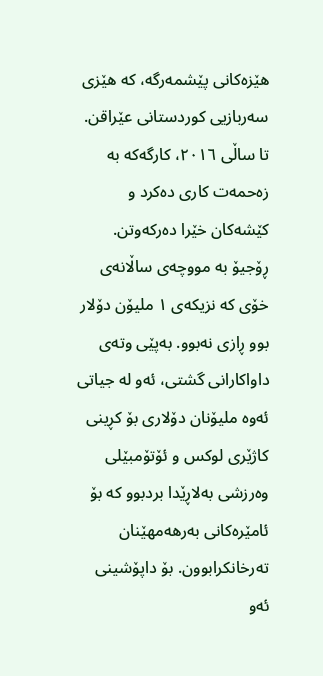هێزەکانی پێشمەرگە، کە هێزی سەربازیی کوردستانی عێراقن. تا ساڵی ٢٠١٦، کارگەکە بە زەحمەت کاری دەکرد و کێشەکان خێرا دەرکەوتن.
ڕۆجیۆ بە مووچەی ساڵانەی خۆی کە نزیکەی ١ ملیۆن دۆلار بوو ڕازی نەبوو. بەپێی وتەی داواکارانی گشتی، ئەو لە جیاتی ئەوە ملیۆنان دۆلاری بۆ کڕینی کاژێری لوکس و ئۆتۆمبێلی وەرزشی بەلاڕێدا بردبوو کە بۆ ئامێرەکانی بەرهەمهێنان تەرخانکرابوون. بۆ داپۆشینی ئەو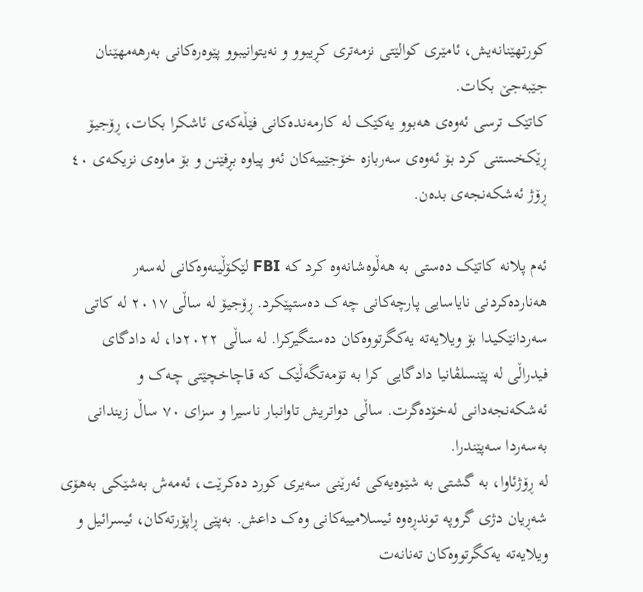کورتهێنانەیش، ئامێری کوالێتی نزمەتری کڕیبوو و نەیتوانیبوو پێوەرەکانی بەرهەمهێنان جێبەجێ بکات.
کاتێک ترسی ئەوەی هەبوو یەکێک لە کارمەندەکانی فێڵەکەی ئاشکرا بکات، ڕۆجیۆ ڕێکخستنی کرد بۆ ئەوەی سەربازە خۆجێییەکان ئەو پیاوە بڕفێنن و بۆ ماوەی نزیکەی ٤٠ ڕۆژ ئەشکەنجەی بدەن.

ئەم پلانە کاتێک دەستی بە هەڵوەشانەوە کرد کە FBI لێکۆڵینەوەکانی لەسەر هەناردەکردنی نایاسایی پارچەکانی چەک دەستپێکرد. ڕۆجیۆ لە ساڵی ٢٠١٧ لە کاتی سەردانێکیدا بۆ ویلایەتە یەکگرتووەکان دەستگیرکرا. لە ساڵی ٢٠٢٢دا، لە دادگای فیدراڵی لە پێنسلڤانیا دادگایی کرا بە تۆمەتگەڵێک کە قاچاخچێتی چەک و ئەشکەنجەدانی لەخۆدەگرت. ساڵی دواتریش تاوانبار ناسیرا و سزای ٧٠ ساڵ زیندانی بەسەردا سەپێندرا.
لە ڕۆژئاوا، بە گشتی بە شێوەیەکی ئەرێنی سەیری کورد دەکرێت، ئەمەش بەشێکی بەهۆی شەڕیان دژی گروپە توندڕەوە ئیسلامییەکانی وەک داعش. بەپێی ڕاپۆرتەکان، ئیسرائیل و ویلایەتە یەکگرتووەکان تەنانەت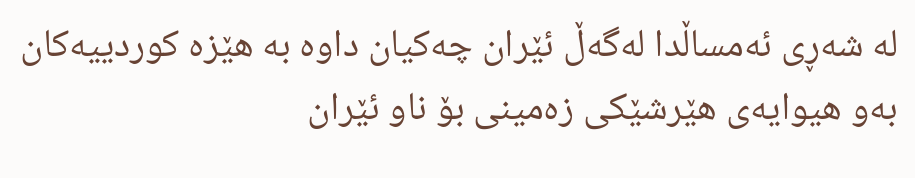لە شەڕی ئەمساڵدا لەگەڵ ئێران چەکیان داوە بە هێزە کوردییەکان بەو هیوایەی هێرشێکی زەمینی بۆ ناو ئێران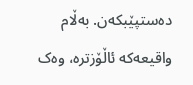دەستپێبکەن. بەڵام واقیعەکە ئاڵۆزترە، وەک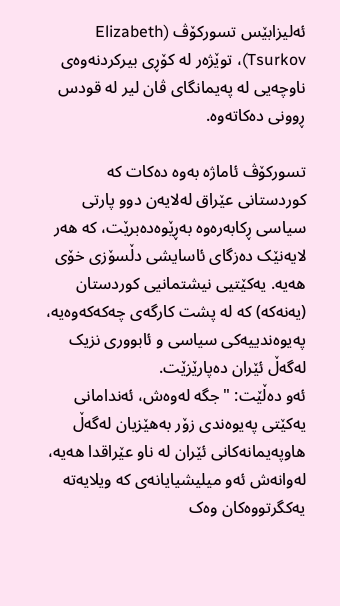ئەلیزابێس تسورکۆڤ (Elizabeth Tsurkov)، توێژەر لە کۆڕی بیرکردنەوەی ناوچەیی لە پەیمانگای ڤان لیر لە قودس ڕوونی دەکاتەوە.

تسورکۆڤ ئاماژە بەوە دەکات کە کوردستانی عێراق لەلایەن دوو پارتی سیاسی ڕکابەرەوە بەڕێوەدەبرێت، کە هەر لایەنێک دەزگای ئاسایشی دڵسۆزی خۆی هەیە. یەکێتیی نیشتمانیی کوردستان (یەنەکە) کە لە پشت کارگەی چەکەکەوەیە، پەیوەندییەکی سیاسی و ئابووری نزیک لەگەڵ ئێران دەپارێزێت.
ئەو دەڵێت: "جگە لەوەش، ئەندامانی یەکێتی پەیوەندی زۆر بەهێزیان لەگەڵ هاوپەیمانەکانی ئێران لە ناو عێراقدا هەیە، لەوانەش ئەو میلیشیایانەی کە ویلایەتە یەکگرتووەکان وەک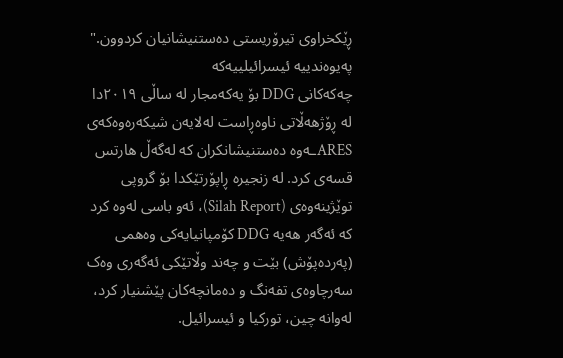ڕێکخراوی تیرۆریستی دەستنیشانیان کردوون."
پەیوەندییە ئیسرائیلییەکە
چەکەکانی DDG بۆ یەکەمجار لە ساڵی ٢٠١٩دا لە ڕۆژهەڵاتی ناوەڕاست لەلایەن شیکەرەوەکەی ARESـەوە دەستنیشانکران کە لەگەڵ هارتس قسەی کرد. لە زنجیرە ڕاپۆرتێکدا بۆ گروپی توێژینەوەی (Silah Report)، ئەو باسی لەوە کرد کە ئەگەر هەیە DDG کۆمپانیایەکی وەهمی (پەردەپۆش) بێت و چەند وڵاتێکی ئەگەری وەک سەرچاوەی تفەنگ و دەمانچەکان پێشنیار کرد، لەوانە چین، تورکیا و ئیسرائیل.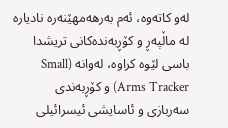لەو کاتەوە، ئەم بەرهەمهێنەرە نادیارە لە ماڵپەڕ و کۆڕبەندەکانی تریشدا باسی لێوە کراوە، لەوانە (Small Arms Tracker) و کۆڕبەندی سەربازی و ئاسایشی ئیسرائیلی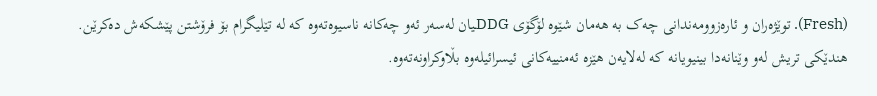(Fresh). توێژەران و ئارەزوومەندانی چەک بە هەمان شێوە لۆگۆی DDGـیان لەسەر ئەو چەکانە ناسیوەتەوە کە لە تێلیگرام بۆ فرۆشتن پێشکەش دەکرێن. هندێکی تریش لەو وێنانەدا بینیویانە کە لەلایەن هێزە ئەمنییەکانی ئیسرائیلەوە بڵاوکراونەتەوە.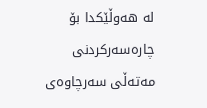لە هەوڵێکدا بۆ چارەسەرکردنی مەتەڵی سەرچاوەی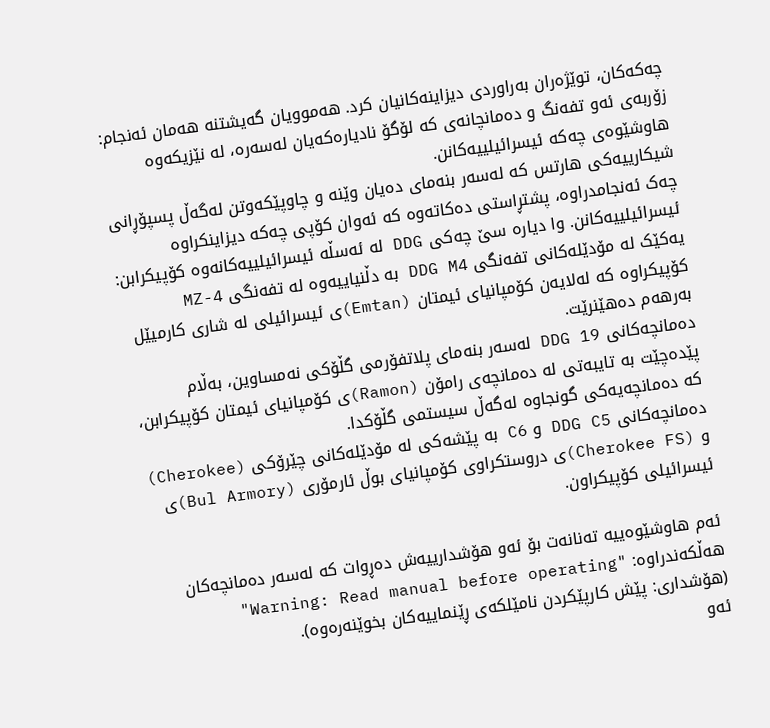چەکەکان، توێژەران بەراوردی دیزاینەکانیان کرد. هەموویان گەیشتنە هەمان ئەنجام: زۆربەی ئەو تفەنگ و دەمانچانەی کە لۆگۆ نادیارەکەیان لەسەرە، لە نێزیکەوە هاوشێوەی چەکە ئیسرائیلییەکانن.
شیکارییەکی هارتس کە لەسەر بنەمای دەیان وێنە و چاوپێکەوتن لەگەڵ پسپۆڕانی چەک ئەنجامدراوە، پشتڕاستی دەکاتەوە کە ئەوان کۆپی چەکە دیزاینکراوە ئیسرائیلییەکانن. وا دیارە سێ چەکی DDG لە ئەسڵە ئیسرائیلییەکانەوە کۆپیکرابن:
یەکێک لە مۆدێلەکانی تفەنگی DDG M4 بە دڵنیاییەوە لە تفەنگی MZ-4 کۆپیکراوە کە لەلایەن کۆمپانیای ئیمتان (Emtan)ی ئیسرائیلی لە شاری کارمیێل بەرهەم دەهێنرێت.
دەمانچەکانی DDG 19 لەسەر بنەمای پلاتفۆرمی گڵۆکی نەمساوین، بەڵام پێدەچێت بە تایبەتی لە دەمانچەی رامۆن (Ramon)ی کۆمپانیای ئیمتان کۆپیکرابن، کە دەمانچەیەکی گونجاوە لەگەڵ سیستمی گڵۆکدا.
دەمانچەکانی DDG C5 و C6 بە پێشەکی لە مۆدێلەکانی چێرۆکی (Cherokee) و (Cherokee FS)ی دروستکراوی کۆمپانیای بوڵ ئارمۆری (Bul Armory)ی ئیسرائیلی کۆپیکراون.

ئەم هاوشێوەییە تەنانەت بۆ ئەو هۆشدارییەش دەڕوات کە لەسەر دەمانچەکان هەڵکەندراوە: "Warning: Read manual before operating" (هۆشداری: پێش کارپێکردن نامێلکەی ڕێنماییەکان بخوێنەرەوە).
ئەو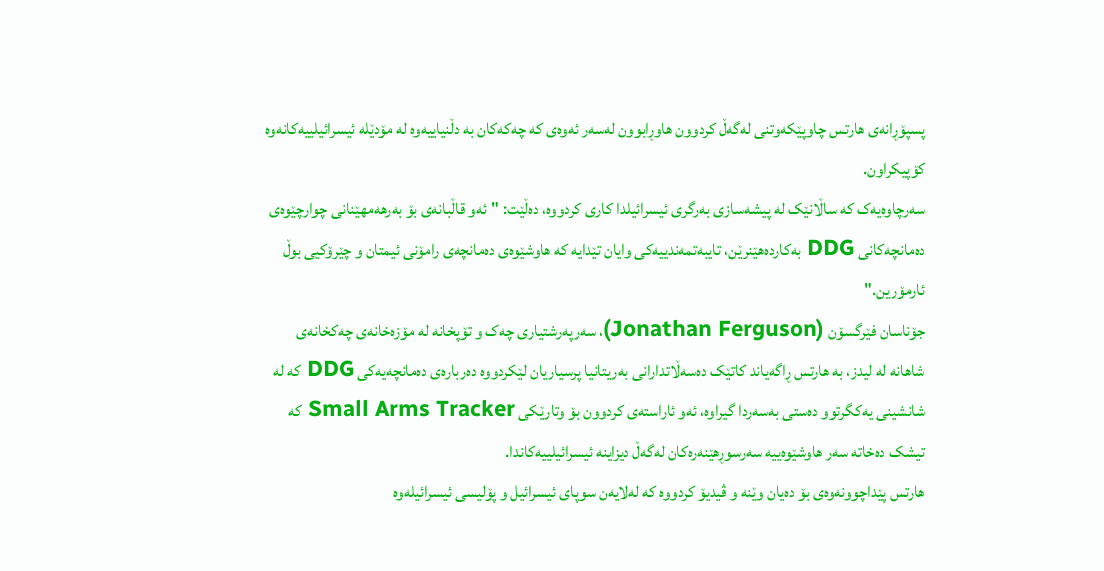پسپۆڕانەی هارتس چاوپێکەوتنی لەگەڵ کردوون هاوڕابوون لەسەر ئەوەی کە چەکەکان بە دڵنیاییەوە لە مۆدێلە ئیسرائیلییەکانەوە کۆپیکراون.
سەرچاوەیەک کە ساڵانێک لە پیشەسازی بەرگری ئیسرائیلدا کاری کردووە، دەڵێت: "ئەو قاڵبانەی بۆ بەرهەمهێنانی چوارچێوەی دەمانچەکانی DDG بەکاردەهێنرێن، تایبەتمەندییەکی وایان تێدایە کە هاوشێوەی دەمانچەی رامۆنی ئیمتان و چێرۆکیی بوڵ ئارمۆرین."
جۆناسان فێرگسۆن (Jonathan Ferguson)، سەرپەرشتیاری چەک و تۆپخانە لە مۆزەخانەی چەکخانەی شاهانە لە لیدز، بە هارتس ڕاگەیاند کاتێک دەسەڵاتدارانی بەریتانیا پرسیاریان لێکردووە دەربارەی دەمانچەیەکی DDG کە لە شانشینی یەکگرتوو دەستی بەسەردا گیراوە، ئەو ئاراستەی کردوون بۆ وتارێکی Small Arms Tracker کە تیشک دەخاتە سەر هاوشێوەییە سەرسوڕهێنەرەکان لەگەڵ دیزاینە ئیسرائیلییەکاندا.
هارتس پێداچوونەوەی بۆ دەیان وێنە و ڤیدیۆ کردووە کە لەلایەن سوپای ئیسرائیل و پۆلیسی ئیسرائیلەوە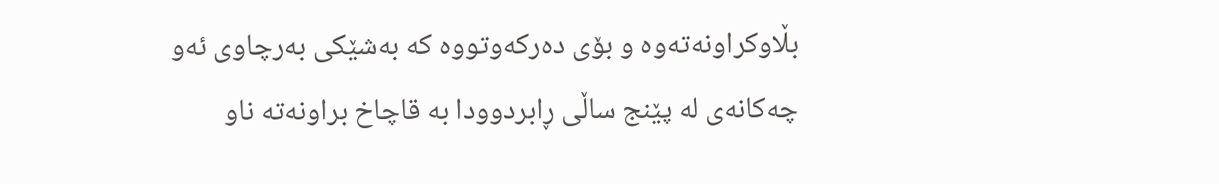بڵاوکراونەتەوە و بۆی دەرکەوتووە کە بەشێکی بەرچاوی ئەو چەکانەی لە پێنج ساڵی ڕابردوودا بە قاچاخ براونەتە ناو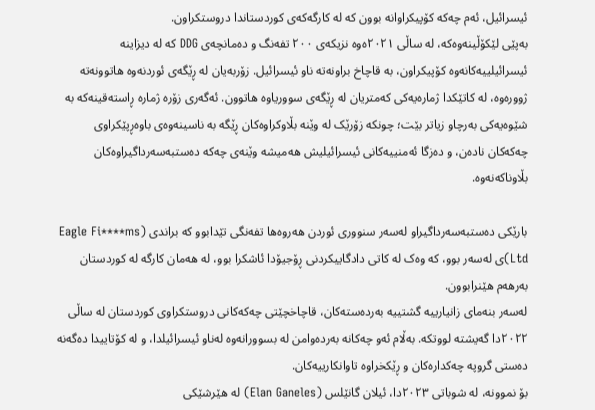ئیسرائیل، ئەم چەکە کۆپیکراوانە بوون کە لە کارگەکەی کوردستاندا دروستکراون.
بەپێی لێکۆڵینەوەکە، لە ساڵی ٢٠٢١ەوە نزیکەی ٢٠٠ تفەنگ و دەمانچەی DDG کە لە دیزاینە ئیسرائیلییەکانەوە کۆپیکراون، بە قاچاخ براونەتە ناو ئیسرائیل. زۆربەیان لە ڕێگەی ئوردنەوە هاتوونەتە ژوورەوە، لە کاتێکدا ژمارەیەکی کەمتریان لە ڕێگەی سووریاوە هاتوون. ئەگەری زۆرە ژمارە ڕاستەقینەکە بە شێوەیەکی بەرچاو زیاتر بێت؛ چونکە زۆرێک لە وێنە بڵاوکراوەکان ڕێگە بە ناسینەوەی باوەڕپێکراوی چەکەکان نادەن، و دەزگا ئەمنییەکانی ئیسرائیلیش هەمیشە وێنەی چەکە دەستبەسەرداگیراوەکان بڵاوناکەنەوە.

بارێکی دەستبەسەرداگیراو لەسەر سنووری ئوردن هەروەها تفەنگی تێدابوو کە براندی (Eagle Fi****ms Ltd)ی لەسەر بوو، کە وەک لە کاتی دادگاییکردنی ڕۆجیۆدا ئاشکرا بوو، لە هەمان کارگە لە کوردستان بەرهەم هێنرابوون.
لەسەر بنەمای زانیارییە گشتییە بەردەستەکان، قاچاخچێتی چەکەکانی دروستکراوی کوردستان لە ساڵی ٢٠٢٢دا گەیشتە لووتکە. بەڵام ئەو چەکانە بەردەوامن لە بسوورانەوە لەناو ئیسرائیلدا، و لە کۆتاییدا دەگەنە دەستی گروپە چەکدارەکان و ڕێکخراوە تاوانکارییەکان.
بۆ نموونە، لە شوباتی ٢٠٢٣دا، ئیلان گانێلس (Elan Ganeles) لە هێرشێکی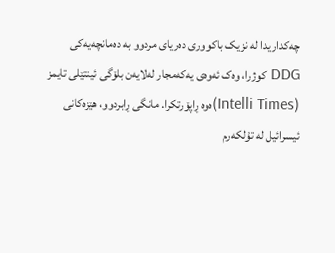چەکداریدا لە نزیک باکووری دەریای مردوو بە دەمانچەیەکی DDG کوژرا، وەک ئەوەی یەکەمجار لەلایەن بلۆگی ئینتێلی تایمز (Intelli Times)ەوە ڕاپۆرتکرا. مانگی ڕابردوو، هێزەکانی ئیسرائیل لە تۇلکەرم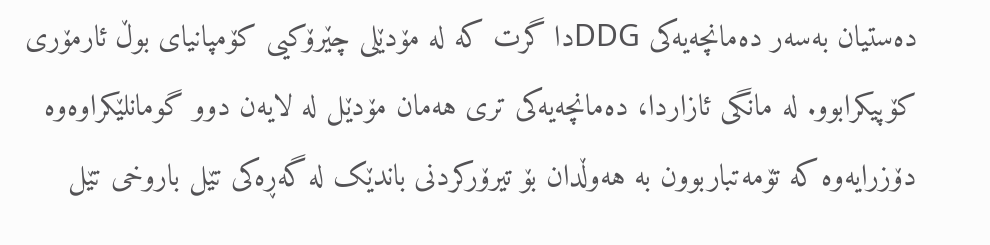دەستیان بەسەر دەمانچەیەکی DDGدا گرت کە لە مۆدێلی چێرۆکیی کۆمپانیای بوڵ ئارمۆری کۆپیکرابوو. لە مانگی ئازاردا، دەمانچەیەکی تری هەمان مۆدێل لە لایەن دوو گومانلێکراوەوە دۆزرایەوە کە تۆمەتباربوون بە هەوڵدان بۆ تیرۆرکردنی باندێک لە گەڕەکی تێل باروخی تێل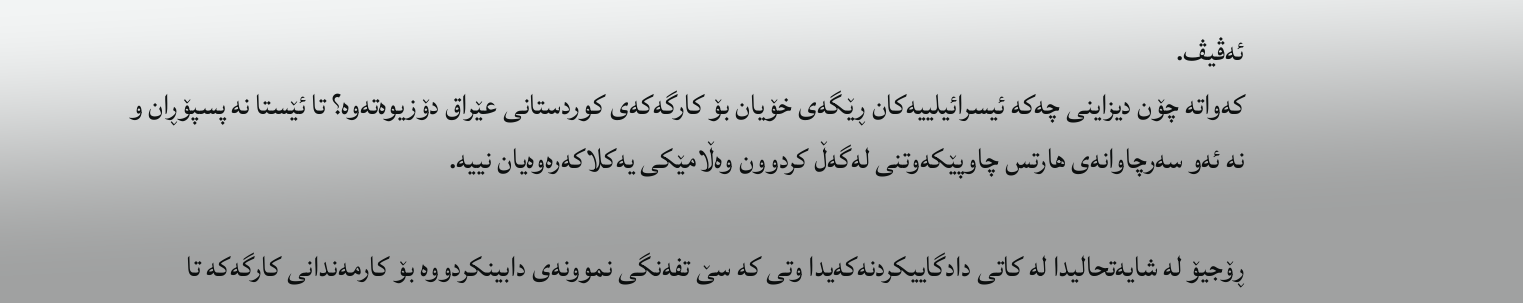ئەڤیڤ.
کەواتە چۆن دیزاینی چەکە ئیسرائیلییەکان ڕێگەی خۆیان بۆ کارگەکەی کوردستانی عێراق دۆزیوەتەوە؟ تا ئێستا نە پسپۆڕان و نە ئەو سەرچاوانەی هارتس چاوپێکەوتنی لەگەڵ کردوون وەڵامێکی یەکلاکەرەوەیان نییە.

ڕۆجیۆ لە شایەتحالیدا لە کاتی دادگاییکردنەکەیدا وتی کە سێ تفەنگی نموونەی دابینکردووە بۆ کارمەندانی کارگەکە تا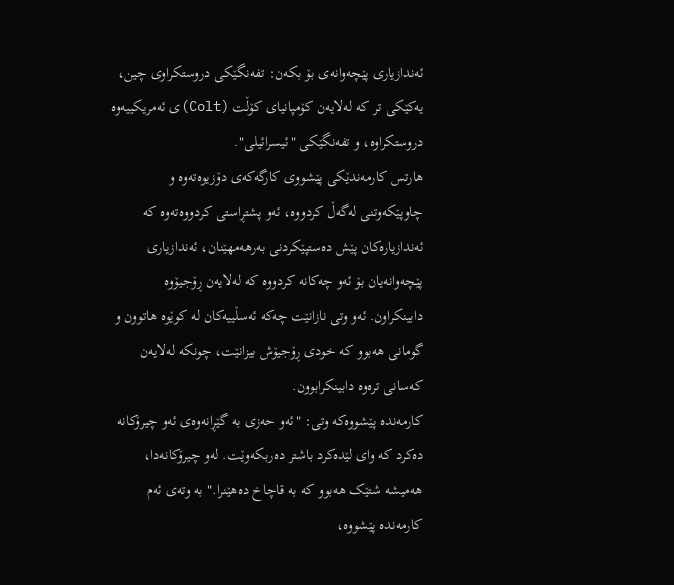ئەندازیاری پێچەوانەی بۆ بکەن: تفەنگێکی دروستکراوی چین، یەکێکی تر کە لەلایەن کۆمپانیای کۆڵت (Colt)ی ئەمریکییەوە دروستکراوە، و تفەنگێکی "ئیسرائیلی".
هارتس کارمەندێکی پێشووی کارگەکەی دۆزیوەتەوە و چاوپێکەوتنی لەگەڵ کردووە، ئەو پشتڕاستی کردووەتەوە کە ئەندازیارەکان پێش دەستپێکردنی بەرهەمهێنان، ئەندازیاری پێچەوانەیان بۆ ئەو چەکانە کردووە کە لەلایەن ڕۆجیۆوە دابینکراون. ئەو وتی نازانێت چەکە ئەسڵییەکان لە کوێوە هاتوون و گومانی هەبوو کە خودی ڕۆجیۆش بیزانێت، چونکە لەلایەن کەسانی ترەوە دابینکرابوون.
کارمەندە پێشووەکە وتی: "ئەو حەزی بە گێڕانەوەی ئەو چیرۆکانە دەکرد کە وای لێدەکرد باشتر دەربکەوێت. لەو چیرۆکانەدا، هەمیشە شتێک هەبوو کە بە قاچاخ دەهێنرا." بە وتەی ئەم کارمەندە پێشووە،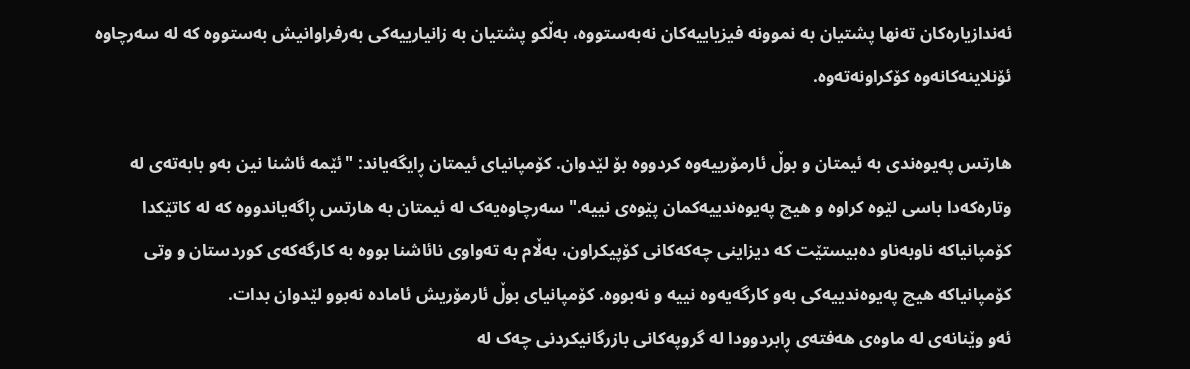ئەندازیارەکان تەنها پشتیان بە نموونە فیزیاییەکان نەبەستووە، بەڵکو پشتیان بە زانیارییەکی بەرفراوانیش بەستووە کە لە سەرچاوە ئۆنلاینەکانەوە کۆکراونەتەوە.

هارتس پەیوەندی بە ئیمتان و بوڵ ئارمۆرییەوە کردووە بۆ لێدوان. کۆمپانیای ئیمتان ڕایگەیاند: "ئێمە ئاشنا نین بەو بابەتەی لە وتارەکەدا باسی لێوە کراوە و هیچ پەیوەندییەکمان پێوەی نییە." سەرچاوەیەک لە ئیمتان بە هارتس ڕاگەیاندووە کە لە کاتێکدا کۆمپانیاکە ناوبەناو دەبیستێت کە دیزاینی چەکەکانی کۆپیکراون، بەڵام بە تەواوی نائاشنا بووە بە کارگەکەی کوردستان و وتی کۆمپانیاکە هیچ پەیوەندییەکی بەو کارگەیەوە نییە و نەبووە. کۆمپانیای بوڵ ئارمۆریش ئامادە نەبوو لێدوان بدات.
ئەو وێنانەی لە ماوەی هەفتەی ڕابردوودا لە گروپەکانی بازرگانیکردنی چەک لە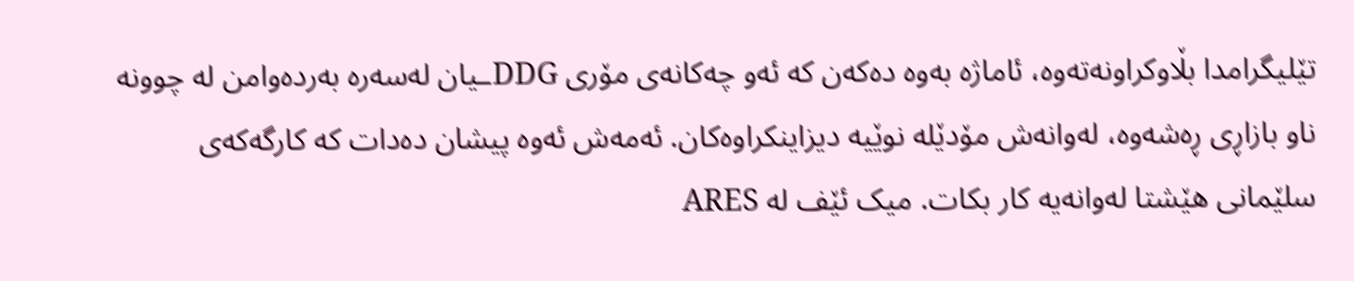تێلیگرامدا بڵاوکراونەتەوە، ئاماژە بەوە دەکەن کە ئەو چەکانەی مۆری DDGـیان لەسەرە بەردەوامن لە چوونە ناو بازاڕی ڕەشەوە، لەوانەش مۆدێلە نوێیە دیزاینکراوەکان. ئەمەش ئەوە پیشان دەدات کە کارگەکەی سلێمانی هێشتا لەوانەیە کار بکات. میک ئێف لە ARES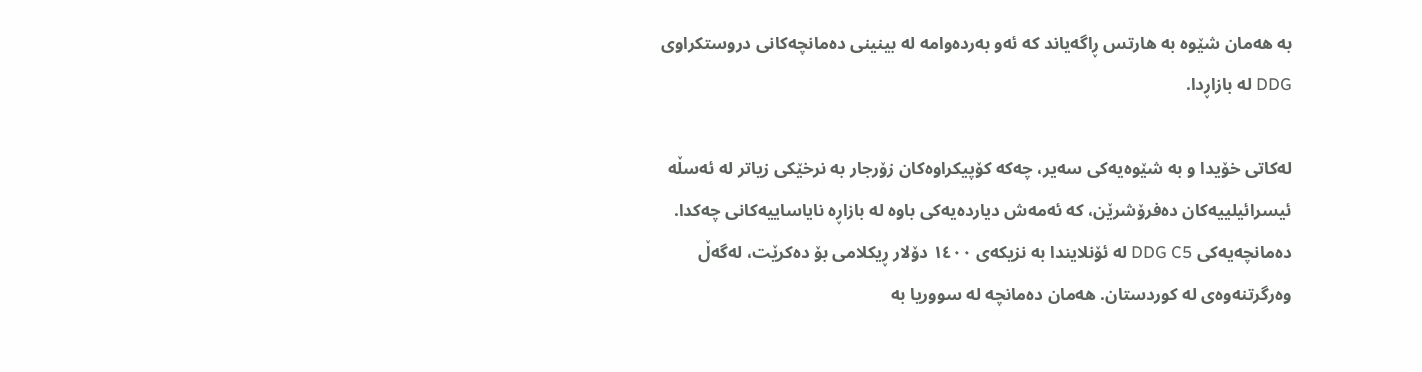بە هەمان شێوە بە هارتس ڕاگەیاند کە ئەو بەردەوامە لە بینینی دەمانچەکانی دروستکراوی DDG لە بازاڕدا.

لەکاتی خۆیدا و بە شێوەیەکی سەیر، چەکە کۆپیکراوەکان زۆرجار بە نرخێکی زیاتر لە ئەسڵە ئیسرائیلییەکان دەفرۆشرێن، کە ئەمەش دیاردەیەکی باوە لە بازاڕە نایاساییەکانی چەکدا. دەمانچەیەکی DDG C5 لە ئۆنلایندا بە نزیکەی ١٤٠٠ دۆلار ڕیکلامی بۆ دەکرێت، لەگەڵ وەرگرتنەوەی لە کوردستان. هەمان دەمانچە لە سووریا بە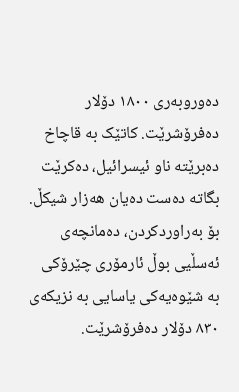دەوروبەری ١٨٠٠ دۆلار دەفرۆشرێت. کاتێک بە قاچاخ دەبرێتە ناو ئیسرائیل، دەکرێت بگاتە دەست دەیان هەزار شیکڵ. بۆ بەراوردکردن، دەمانچەی ئەسڵیی بوڵ ئارمۆری چێرۆکی بە شێوەیەکی یاسایی بە نزیکەی ٨٣٠ دۆلار دەفرۆشرێت.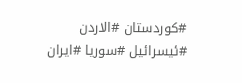#کوردستان #الاردن #ئیسرائیل #سوریا #ایران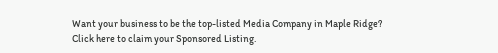Want your business to be the top-listed Media Company in Maple Ridge?
Click here to claim your Sponsored Listing.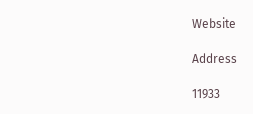Website

Address

11933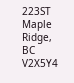223ST
Maple Ridge, BC
V2X5Y4